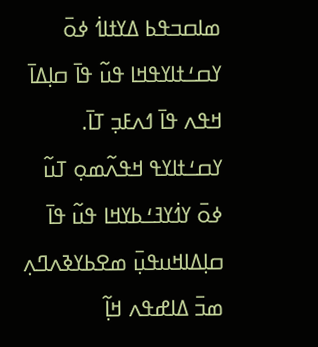ߘߊߛߏߟߕ ߡߌߙߊߗ߭ ߦߋ߫ ߌߛߑߙߊߌߟߞߊ ߟߎ߬ ߟߊ߫ ߛߊ߲ߡߊ߫ ߞߟߍ ߟߊ߫ ߗߍߓߏ߲ ߠߊ߫.
ߌߛߑߙߊߌߟ ߞߟߍ߬ߘߋ߲ ߠߎ߬ ߦߋ߫ ߌߗ߭ߌߔߑߕߌߞߊ ߟߎ߬ ߟߊ߫ ߛߊ߲ߡߊߞߎߟߎ߲߫ ߘߐߕߌߢߍߣߍ߲ ߘߏ߫ ߡߊߝߟߍ ߞߊ߲߬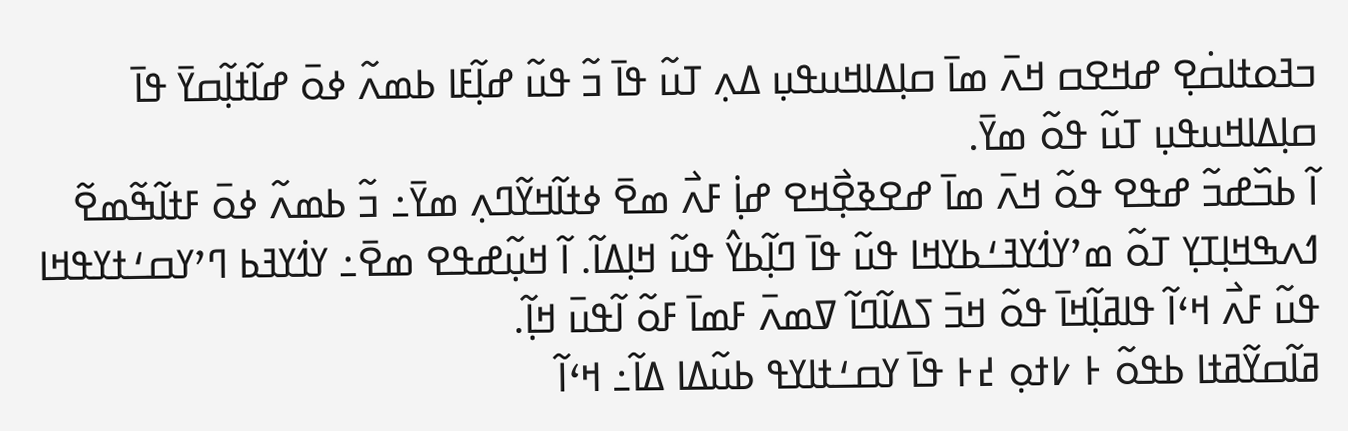ߏߔߋߙߊߛ߭ߐ߲ ߝߞߐߛ ߞߍ߫ ߘߊ߫ ߛߊ߲ߡߊߞߎߟߎ߲ ߡߍ߲ ߠߎ߬ ߟߊ߫ ߏ߬ ߟߎ߬ ߝߊ߲߬ߓߊ ߕߘߍ߬ ߦߋ߫ ߝߊ߬ߙߊ߲߬ߛߌ߫ ߟߊ߫ ߛߊ߲ߡߊߞߎߟߎ߲ ߠߎ߬ ߟߋ߬ ߘߌ߫.
ߊ߬ ߕߏ߰ߝߏ߬ ߝߟߐ ߟߋ߬ ߞߍ߫ ߘߊ߫ ߝߐߢߐ߲߯ߞߐ ߝߊ߲߭ ߓߍ߯ ߘߐ߫ ߦߙߊ߬ߞߌ߬ߣߍ߲ ߘߌ߫߸ ߏ߬ ߕߘߍ߬ ߦߋ߫ ߓߙߊ߬ߒ߬ߘߐ߬ ߗߍߒߞߊ߲ߠߌ߲ ߠߋ߬ ߘߴߌߗ߭ߌߔߑߕߌߞߊ ߟߎ߬ ߟߊ߫ ߣߊ߲߬ߕߌ߮ ߟߎ߬ ߞߊ߲ߡߊ߬. ߊ߬ ߞߎ߲߬ߝߟߐ ߘߐ߫߸ ߌߗ߭ߌߔߕ ߣߴߌߛߑߙߌߟߞߊ ߟߎ߬ ߓߍ߯ ߞߵߊ߬ ߟߊߥߊ߲߬ߞߊ߫ ߟߋ߬ ߞߏ߫ ߖߡߊ߬ߣߊ߬ ߜߘߍ߫ ߓߘߊ߫ ߓߋ߬ ߊ߬ߟߎ߫ ߞߊ߲߬.
ߥߊ߬ߛߌ߬ߥߙߊ ߕߟߋ߬ ߅ ߇ߙߋ߲ ߄߅ ߟߊ߫ ߌߛߑߙߊߌߟ ߕߎ߬ߡߊ ߡߊ߬߸ ߞߵߊ߬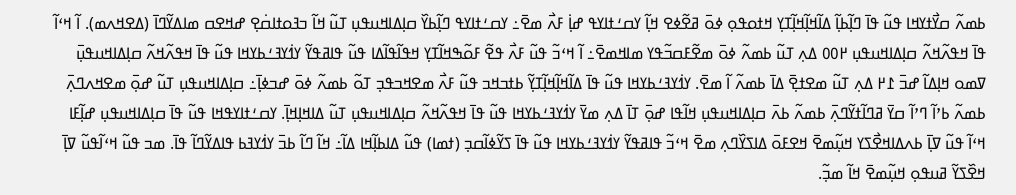ߕߘߍ߬ ߛߌ߯ߙߌߞߊ ߟߎ߬ ߟߊ߫ ߣߊ߲߬ߕߊ߲߬ ߡߊ߬ߞߊ߲߬ߞߊ߲߬ߠߌ߲ ߞߙߋߟߋ߲ ߦߋ߫ ߥߐ߬ߦߐ ߞߊ߲߬ ߌߛߑߙߊߌߟ ߝߊ߲߭ ߓߍ߯ ߘߐ߫߸ ߌߛߑߙߊߌߟ ߣߊ߲߬ߕߌ߰ ߛߊ߲ߡߊߞߎߟߎ߲ ߠߎ߬ ߞߊ߬ ߏߔߋߙߊߛ߭ߐ߲ ߝߞߐߛ ߘߊߡߌ߬ߣߊ߫ (ߡߐߞߍߘ). ߊ߬ ߞߵߊ߬ ߟߊ߫ ߞߟߍ߬ߞߍ߬ ߛߊ߲ߡߊߞߎߟߎ߲ ߂߀߀ ߡߍ߲ ߠߎ߬ ߕߘߍ߬ ߦߋ߫ ߘߐ߬ߓߛߏ߬ߟߌ ߘߊߞߘߐ߫߸ ߊ߬ ߞߵߏ߬ ߟߎ߬ ߓߍ߯ ߟߐ߬ ߓߋ߬ߒߞߊ߬ߠߌ߲ ߞߟߊ߬ߟߊ߬ߡߊ ߟߎ߬ ߟߊߥߟߌ߬ ߌߗ߭ߌߔߑߕߌߞߊ ߟߎ߬ ߟߊ߫ ߞߟߍ߬ߞߍ߬ ߛߊ߲ߡߊߞߎߟߎ߲߫ ߜߘߋ ߞߊ߲ߡߊ߬ ߝߏ߫ ߁߂ ߡߍ߲ ߠߎ߬ ߘߐߙߐ߲߫ ߡߊ߫ ߕߘߍ߬ ߊ߬ ߘߐ߫. ߌߗ߭ߌߔߑߕߌߞߊ ߟߎ߬ ߟߊ߫ ߡߊ߬ߞߊ߲߬ߞߊ߲߬ߠߌ߲߬ ߕߙߏߞߏ ߟߎ߬ ߓߍ߯ ߘߐߞߏߟߏ߲ ߠߋ߬ ߕߘߍ߬ ߦߋ߫ ߝߏߦߊ߲߫߸ ߛߊ߲ߡߊߞߎߟߎ߲ ߠߎ߬ ߝߋ߲߫ ߘߐߞߍߣߍ߲߫ ߕߘߍ߬ ߕߴߊ߬ ߣߴߊ߬ ߛߌ߫ ߥߣߊ߬ߙߌ߬ߣߍ߲߫ ߕߘߍ߬ ߕߍ߫ ߛߊ߲ߡߊߞߎߟߎ߲ ߞߊ߬ߟߊ ߝߋ߲߫ ߠߊ߫ ߡߍ߲ ߘߌ߫ ߌߗ߭ߌߔߑߕߌߞߊ ߟߎ߬ ߟߊ߫ ߞߟߍ߬ߞߍ߬ ߛߊ߲ߡߊߞߎߟߎ߲ ߠߎ߬ ߡߊߞߊ߲ߞߊ߲߫. ߌߛߑߙߊߌߟߞߊ ߟߎ߬ ߟߊ߫ ߛߊ߲ߡߊߞߎߟߎ߲ ߝߊ߲߬ߓߊ ߞߵߊ߬ ߟߎ߬ ߜߊ߲߫ ߕߍߡߊߞߐ߯ߖߌ ߞߎ߲߬ߘߐ߫ ߞߐߓߋ߫ ߡߊߖߌ߰ߣߍ߲ ߘߐ߫ ߞߵߏ߬ ߟߊߥߟߌ߬ ߌߗ߭ߌߔߑߕߌߞߊ ߟߎ߬ ߟߊ߫ ߖߌ߬ߦߊ߬ߛߏ߲ (ߙߘߊ) ߟߎ߬ ߡߊߕߊ߲߬ߞߊ ߡߊ߬߸ ߞߊ߬ ߣߊ߬ ߕߏ߫ ߌߗ߭ߌߔߕ ߟߊߡߌ߬ߣߊ߬ ߟߊ߫. ߘߏ ߟߎ߬ ߞߵߊ߬ߟߎ߬ ߜߊ߲߫ ߞߐ߰ߖߌ߬ ߥߎߟߋ߲ ߞߎ߲߬ߘߐ߫ ߞߊ߬ ߘߏ߲߬.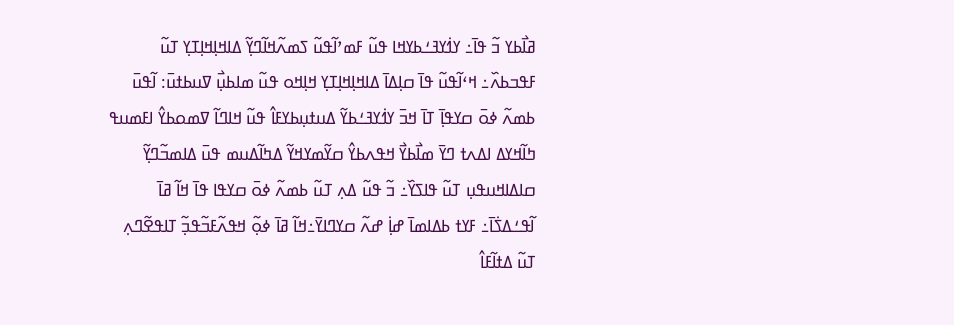ߥߊ߯ߕߌ ߏ߬ ߟߊ߫߸ ߌߗ߭ߌߔߑߕߌߞߊ ߟߎ߬ ߓߘߴߊ߬ߟߎ߬ ߖߘߍ߬ߞߊ߬ߣߌ߲߬ ߡߊߞߊ߲ߞߊ߲ߠߌ߲ ߠߎ߬ ߓߟߏߕߍ߰߸ ߞߵߊ߬ߟߎ߬ ߟߊ߫ ߛߊ߲ߡߊ߫ ߡߊߞߊ߲ߞߊ߲ߠߌ߲ ߞߊ߲ߞߋ ߟߎ߬ ߘߊߕߎ߲߯ ߜߎߕߙߎ߫: ߊ߬ߟߎ߫ ߕߘߍ߬ ߦߋ߫ ߛߌߟߊ߲߫ ߠߊ߫ ߞߏ߫ ߌߗ߭ߌߔߑߕߌ߬ ߡߎߙߎ߲ߕߌߓߊ߮ ߟߎ߬ ߞߊߣߊ߬ ߜߘߋߕߌ߮ ߊߓߘߎߟ ߤߊ߬ߞߌߡ ߊߡߍߙ ߣߌ߫ ߘߊ߯ߕߌ߯ ߞߟߍߕߌ߮ ߛߌ߬ߘߌߞߌ߬ ߡߤߊ߬ߡߎߘ ߟߎ߫ ߡߊߘߏ߬ߣߌ߲߬ ߛߊߡߊߞߎߟߎ߲ ߠߎ߬ ߟߊߖߌ߰߸ ߏ߬ ߟߎ߬ ߡߍ߲ ߠߎ߬ ߕߘߍ߬ ߦߋ߫ ߛߌߟߊ ߟߊ߫ ߞߊ߬ ߥߊ߫ ߊ߬ߟߑߡߖ߭ߊ߫߸ ߓߌߙ ߕߡߊߘߊ߫ ߝߊ߲߭ ߝߍ߬ ߛߌߣߊߌ߫߸ߞߊ߬ ߥߊ߫ ߦߋ߲߬ ߞߟߍ߬ߓߏ߬ߟߏ߲߬ ߠߊߟߐ߬ߣߍ߲ ߠߎ߬ ߡߙߊ߬ߓߊ߮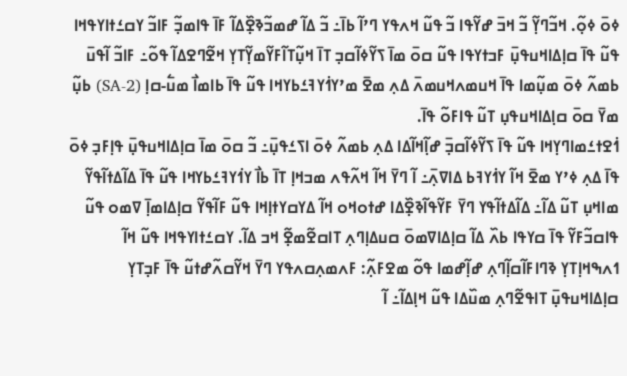ߦߋ߫ ߦߋ߲߬. ߞߏ߬ߣߌ߲߬ ߏ߬ ߞߏ߫ ߝߌ߬ߟߊ ߏ߬ ߟߎ߬ ߞߍߟߌ ߣߴߊ߬ ߕߊ߫߸ ߏ߬ ߡߊ߬ ߝߘߏ߬ߢߐ߲߰ߡߊ߬ ߓߊ߫ ߟߊߘߏ߲߬ ߓߊߏ߬ ߌߛߑߙߊߌߟߞߊ ߟߎ߬ ߟߊ߫ ߛߊ߲ߡߊߞߎߟߎ߲߫ ߓߏߙߌߟߊ ߟߎ߬ ߛߋ߫ ߘߊ߫ ߖߌ߬ߦߊ߬ߛߏ߲ ߠߊ߫ ߞߎ߲߬ߠߊ߬ߓߌ߬ߘߌ߲߬ߠߌ߲ ߞߐ߬ߣߐߡߊ߬ ߟߋ߬߸ ߓߊߏ߬ ߊ߬ߟߎ߫ ߕߘߍ߬ ߦߋ߫ ߘߎ߲߬ߘߊ ߟߊ߫ ߞߎߘߍߞߎߘߍ߫ ߡߍ߲ ߘߐ߫ ߘߴߌߗ߭ߌߔߑߕߌߞߊ ߟߎ߬ ߟߊ߫ ߕߊߘߊ߯ ߘߎ߱-ߛߊ߲ (SA-2) ߕߎ߲߬ ߘߌ߫ ߛߋ߫ ߛߊ߲ߡߊߞߎߟߎ߲ ߠߎ߬ ߟߊߓߋ߬ ߟߊ߫.
ߗ߭ߐߙߑߘߊߣߌ߲ߞߊ ߟߎ߬ ߟߊ߫ ߖߌ߬ߦߊ߬ߛߏ߲߫ ߝߊ߲߬ߞߊ߬ߡߊ ߡߍ߲ ߕߘߍ߬ ߦߋ߫ ߊߖߑߟߎ߲߫߸ ߏ߬ ߛߋ߫ ߘߊ߫ ߛߊ߲ߡߊߞߎߟߎ߲߫ ߟߊ߲ߓߏ߲ ߦߋ߫ ߟߊ߫ ߡߍ߲ ߦߴߌ ߘߐ߫ ߞߊ߬ ߌߗ߭ߌߔߕ ߡߊߜߍ߲߫߸ ߊ߬ ߣߌ߫ ߞߊ߬ ߞߍ߬ߟߍ ߘߏߞߊ߲ ߠߊ߫ ߕߊ߯ ߌߗ߭ߌߔߑߕߌߞߊ ߟߎ߬ ߟߊ߫ ߡߊ߬ߡߙߊ߬ߟߌ߬ ߘߊߞߎ߲ ߠߎ߬ ߡߊ߬߸ ߡߊ߬ߡߙߊ߬ߟߌ ߣߌ߫ ߓߌ߬ߟߊ߬ߢߐ߲߰ߡߊ ߝߙߋߞߋ ߞߊ߬ ߡߌߛߌߙߊ߲ߞߊ ߟߎ߬ ߓߊ߬ߟߌ߬ ߛߊ߲ߡߊߘߊ߲߫ ߜߘߋ ߟߎ߬ ߟߊߛߏ߬ߓߌ߬ ߟߊ߫ ߛߌߟߊ ߕߍ߰ ߡߊ߬ ߛߊ߲ߡߊߜߘߋ߫ ߛߎߡߊ߲ߣߍ߲ ߠߊߛߐ߬ߘߐ߲߬ ߞߏ ߡߊ߬. ߌߛߑߙߊߌߟߞߊ ߟߎ߬ ߞߊ߬ ߗߍߒߞߊ߲ߠߌ߲ ߢߣߊߓߊ߬ߛߊ߲߬ߣߍ߲ ߝߊ߲߬ߝߘߊ ߟߋ߬ ߘߐߓߍ߲߬: ߓߍߘߍ߲ߛߍߟߌ ߣߌ߫ ߞߌ߬ߛߍ߬ߝߙߎ߬ ߟߊ߫ ߓߏ߲ߠߌ߲ ߛߊ߲ߡߊߞߎߟߎ߲߫ ߠߊߟߐ߬ߣߍ߲ ߘߎ߰ߡߊ ߟߎ߬ ߞߊ߲ߡߊ߬߸ ߊ߬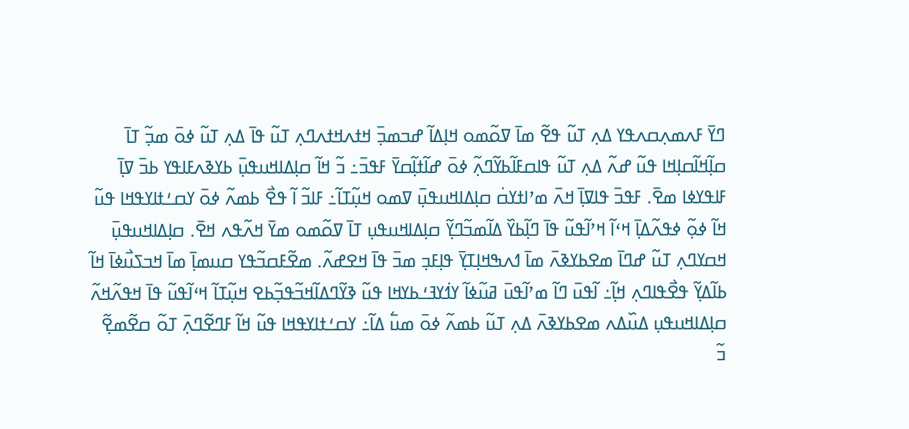ߣߌ߫ ߓߍߘߍ߲ߛߍߟߌ ߡߍ߲ ߠߎ߬ ߟߐ߬ ߘߊ߫ ߜߋ߬ߘߋ ߞߊ߲ߡߊ߬ ߝߏߘߏ߲߫ ߞߙߍߞߙߍߣߍ߲ ߠߎ߬ ߟߊ߫ ߡߍ߲ ߠߎ߬ ߦߋ߫ ߘߏ߲߬ ߠߊ߫ ߛߊ߲߬ߞߊ߬ߛߊ߲ߞߊ ߟߎ߬ ߝߍ߬ ߡߍ߲ ߠߎ߬ ߟߊߛߓߊ߬ߕߌ߬ߣߍ߲߬ ߦߋ߫ ߝߊ߬ߙߊ߲߬ߛߌ߫ ߓߟߏ߫߸ ߏ߬ ߞߊ߬ ߛߊ߲ߡߊߞߎߟߎ߲߫ ߕߌߢߍߓߊߟߌ ߕߏ߫ ߜߊ߲߫ ߓߊߟߌߦߊ ߘߐ߫. ߓߟߏ߫ ߟߊߜߊ߲߫ ߞߍ߫ ߘߴߊߙߌߛ߭ ߛߊ߲ߡߊߞߎߟߎ߲߫ ߜߘߋ ߞߎ߲߬ߠߊ߬߸ ߓߊߏ߬ ߊ߬ ߟߐ߯ ߕߘߍ߬ ߦߋ߫ ߌߛߑߙߊߌߟߞߊ ߟߎ߬ ߞߊ߬ ߦߋ߲߬ ߦߟߍ߬ߡߊ߲߫ ߞߵߊ߬ ߞߴߊ߬ߟߎ߬ ߟߊ߫ ߣߊ߲߬ߕߌ߰ ߡߊ߬ߘߏ߬ߣߌ߲߬ ߛߊ߲ߡߊߞߎߟߎ߲ ߠߊ߫ ߜߋ߬ߘߋ ߘߌ߫ ߞߍ߬ߟߍ ߞߐ߫. ߛߊ߲ߡߊߞߎߟߎ߲߫ ߞߛߌߣߍ߲ ߠߎ߬ ߝߣߊ߫ ߘߐߕߌߢߍ߫ ߘߊ߫ ߗߍߒߞߊ߲ߠߌ߲߫ ߟߊ߲ߓߏ߲ ߘߏ߫ ߟߊ߫ ߞߐߝߍ߬. ߘߐ߬ߓߛߏ߬ߟߌ ߛߎߘߊ߲߫ ߘߊ߫ ߞߏߖߎ߯ߦߊ߫ ߞߊ߬ ߕߊ߬ߡߌ߲߬ ߟߐ߯ߟߊߣߍ߲ ߞߊ߲߬߸ ߊ߬ߟߎ߫ ߣߊ߬ ߘߴߊ߬ߟߎ߫ ߥߎ߬ߦߊ߬ ߌߗ߭ߌߔߑߕߌߞߊ ߟߎ߬ ߢߌ߬ߣߡߊ߬ߞߏ߬ߟߏ߲߬ߕߐ ߞߎ߲߬ߠߊ߬ ߞߵߊ߬ߟߎ߬ ߟߊ߫ ߞߟߍ߬ߞߍ߬ ߛߊ߲ߡߊߞߎߟߎ߲ ߡߎ߰ߡߍ ߘߐߕߌߢߍ߫ ߡߍ߲ ߠߎ߬ ߕߘߍ߬ ߦߋ߫ ߘߎ߱ ߡߊ߬߸ ߌߛߑߙߊߌߟߞߊ ߟߎ߬ ߞߊ߬ ߓߣߐ߬ߣߍ߲߫ ߠߋ߬ ߛߐ߬ߘߐ߲߬ ߏ߬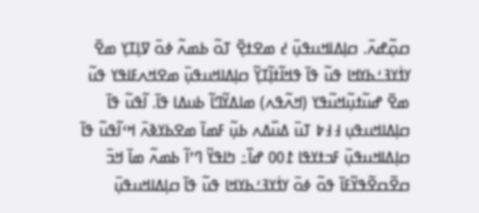ߛߋ߲߬ߝߍ߫. ߛߊ߲ߡߊߞߎߟߎ߲߫ ߄ ߘߐߙߐ߲߫ ߠߋ߬ ߕߘߍ߬ ߦߋ߫ ߜߊ߲ߠߌ߲ ߘߐ߫ ߌߗ߭ߌߔߑߕߌߞߊ ߟߎ߬ ߟߊ߫ ߟߞߊ߬ߙߊ߲߬ߠߌ߲߬ ߛߊ߲ߡߊߞߎߟߎ߲߫ ߘߐߞߍߓߊߟߌ ߟߎ߬ ߘߐ߫ ߝߎ߬ߙߎ߲߬ߞߎ߬ߟߌ (ߞߍ߬ߟߍ) ߘߊߡߌ߬ߣߊ߬ ߕߎߡߊ ߟߊ߫. ߊ߬ߟߎ߬ ߟߊ߫ ߛߊ߲ߡߊߞߎߟߎ߲ ߃߃߈ ߠߎ߫ ߡߎ߰ߡߍ ߕߎ߲߬ ߓߘߊ߫ ߘߐߕߌߢߍ߫ ߞߵߊ߬ߟߎ߬ ߟߊ߫ ߛߊ߲ߡߊߞߎߟߎ߲߫ ߓߏߙߌߟߊ ߁߀߀ ߝߊ߰߸ ߤߊߟߌ߬ ߣߴߊ߬ ߕߘߍ߬ ߘߊ߫ ߞߏ߫ ߛߐ߬ߛߐ߬ߟߌ߬ߓߊ߫ ߟߋ߬ ߦߋ߫ ߌߗ߭ߌߔߑߕߌߞߊ ߟߎ߬ ߟߊ߫ ߛߊ߲ߡߊߞߎߟߎ߲߫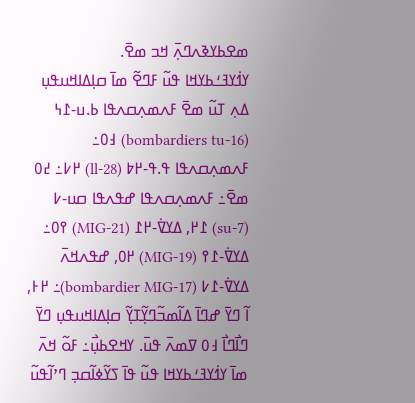ߘߐߕߌߢߍߣߍ߲߫ ߞߏ ߘߐ߫.
ߌߗ߭ߌߔߑߕߌߞߊ ߟߎ߬ ߓߣߐ߬ ߘߊ߫ ߛߊ߲ߡߊߞߎߟߎ߲ ߡߍ߲ ߠߎ߬ ߘߐ߫ ߓߍߘߍ߲ߛߍߟߊ ߕ.ߎ-߁߆ (bombardiers tu-16) ߃߀߸ ߓߍߘߍ߲ߛߍߟߊ ߟ.ߟ-߂߈ (ll-28) ߂߇߸ ߄߀ ߘߐ߫߸ ߓߍߘߍ߲ߛߍߟߊ ߝߟߍߟߊ ߛߎ-߇ (su-7) ߁߂, ߡߌߜ߭-߂߁ (21-MIG) ߉߀߸ ߡߌߜ߭-߁߉ (MIG-19) ߂߀, ߝߟߍߞߍ߫ ߡߌߜ߭-߁߇ (bombardier MIG-17)߸ ߂߅, ߊ߬ ߣߌ߫ ߝߣߊ߫ ߡߊ߬ߘߏ߬ߣߌ߲߬ߠߌ߲߬ ߛߊ߲ߡߊߞߎߟߎ߲ ߣߌ߫ ߣߊ߯ߣߊ߯ ߃߀ ߜߘߍ߫ ߟߎ߫. ߌߞߐߕߎ߲߯߸ ߓߋ߬ ߞߍ߫ ߘߊ߫ ߌߗ߭ߌߔߑߕߌߞߊ ߟߎ߬ ߟߊ߫ ߖߌ߬ߦߊ߬ߛߏ߲ ߣߴߊ߬ߟߎ߬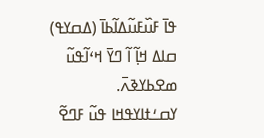ߟߊ߫ ߓߎ߰ߓߎ߬ߡߊ߬ߕߊ߫ (ߡߛߌߟ) ߛߊߡ ߞߊ߲߬ ߊ߬ ߣߌ߫ ߞߵߊ߬ߟߎ߬ ߘߐߕߌߢߍ߫. ߌߛߑߙߊߌߟߞߊ ߟߎ߬ ߓߣߐ߬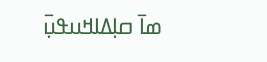ߘߊ߫ ߛߊ߲ߡߊߞߎߟߎ߲߫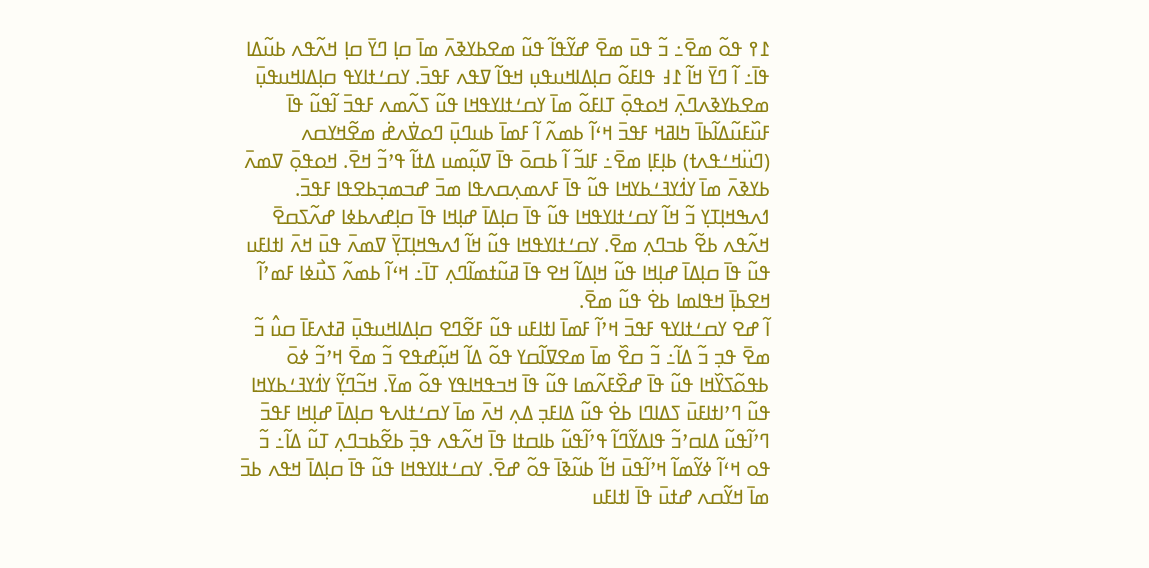߁߉ ߟߋ߬ ߘߐ߫߸ ߏ߬ ߟߎ߫ ߘߐ߫ ߝߌ߬ߟߊ߬ ߟߎ߬ ߘߐߕߌߢߍ߫ ߘߊ߫ ߛߊ߲ ߣߌ߫ ߛߊ߲ ߞߍ߬ߟߍ ߕߎ߬ߡߊ ߟߊ߫߸ ߊ߬ ߣߌ߫ ߞߊ߬ ߁߃ ߟߊߓߋ߬ ߛߊ߲ߡߊߞߎߟߎ߲ ߞߟߊ߬ ߜߟߍ ߓߟߏ߫. ߌߛߑߙߊߌߟ ߛߊ߲ߡߊߞߎߟߎ߲߫ ߘߐߕߌߢߍߣߍ߲߫ ߞߋߟߋ߲߫ ߠߊߓߋ߬ ߘߊ߫ ߌߛߑߙߊߌߟߞߊ ߟߎ߬ ߖߍ߬ߘߍ ߓߟߏ߫ ߊ߬ߟߎ߬ ߟߊ߫ ߓߎ߰ߓߎ߬ߡߊ߬ߕߊ߫ ߤߊߥߞ ߓߟߏ߫ ߞߵߊ߬ ߕߘߍ߬ ߊ߬ ߓߘߊ߫ ߕߎߣߎ߲߫ ߣߋߜ߭ߍߝ߭ ߘߐ߬ߞߌߛߍ (ߣߎ߳ߞߑߟߍߙ) ߕߊ߲ߓߊ߲ ߘߐ߫߸ ߓߊߏ߬ ߊ߬ ߕߛߋ߫ ߟߊ߫ ߜߎ߲߬ߘߎ ߡߙߊ߬ ߟߴߏ߬ ߞߐ߫. ߞߋߟߋ߲߫ ߜߘߍ߫ ߕߌߢߍ߫ ߘߊ߫ ߌߗ߭ߌߔߑߕߌߞߊ ߟߎ߬ ߟߊ߫ ߓߍߘߍ߲ߛߍߟߊ ߘߏ߫ ߝߏߘߏ߲ߕߐߟߊ ߓߟߏ߫.
ߗߍߒߞߊ߲ߠߌ߲ ߏ߬ ߞߊ߬ ߌߛߑߙߊߌߟߞߊ ߟߎ߬ ߟߊ߫ ߛߊ߲ߡߊ߫ ߝߊ߲ߞߊ ߟߊ߫ ߛߊ߲ߝߍߕߦߊ ߝߍ߬ߖߛߐ߫ ߞߍ߬ߟߍ ߕߐ߬ ߕߏߣߍ߲ ߘߐ߫. ߌߛߑߙߊߌߟߞߊ ߟߎ߬ ߞߊ߬ ߗߍߒߞߊ߲ߠߌ߲߫ ߜߘߍ߫ ߟߎ߫ ߞߍ߫ ߊߙߊߓߎ ߟߎ߬ ߟߊ߫ ߛߊ߲ߡߊ߫ ߝߊ߲ߞߊ ߟߎ߬ ߞߊ߲ߡߊ߬ ߞߐ ߟߊ߫ ߥߎ߬ߙߘߊ߬ߣߍ߲ ߠߊ߫߸ ߞߵߊ߬ ߕߘߍ߬ ߖߎ߯ߦߊ ߓߘߴߊ߬ ߞߐߕߊ߲߫ ߞߟߊߘߊ ߕߐ߭ ߟߎ߬ ߘߐ߫.
ߊ߬ ߝߐ ߌߛߑߙߊߌߟ ߓߟߏ߫ ߞߴߊ߬ ߓߘߊ߫ ߊߙߊߓߎ ߟߎ߬ ߓߐ߬ߣߐ ߛߊ߲ߡߊߞߎߟߎ߲߫ ߥߙߍߓߊ߫ ߛߎ߮ ߏ߬ ߘߐ߫ ߟߏ߲ ߏ߬ ߡߊ߬߸ ߏ߬ ߛߐ߰ ߘߊ߫ ߘߐߜߊ߬ߛߌ ߟߋ߬ ߡߊ߬ ߞߎ߲߬ߝߟߐ ߏ߬ ߘߐ߫ ߞߴߏ߬ ߦߋ߫ ߕߟߋ߬ߖߌ߰ߞߊ ߟߎ߬ ߟߊ߫ ߝߐ߰ߓߍ߬ߘߊ ߟߎ߬ ߟߊ߫ ߞߏߟߞߊߟߌ ߟߋ߬ ߘߌ߫. ߞߏ߬ߣߌ߲߬ ߌߗ߭ߌߔߑߕߌߞߊ ߟߎ߬ ߣߴߊߙߊߓߎ߫ ߖߡߊߣߊ ߕߐ߭ ߟߎ߬ ߡߊߓߏ߲ ߡߍ߲ ߞߍ߫ ߘߊ߫ ߌߛߑߙߊߍߟ ߛߊ߲ߡߊ߫ ߝߊ߲ߞߊ ߓߟߏ߫ ߣߴߊ߬ߟߎ߬ ߡߊߛߴߏ߬ ߟߊߡߌ߬ߣߊ߬ ߟߴߊ߬ߟߎ߬ ߕߊߛߙߊ ߟߊ߫ ߞߍ߬ߟߍ ߟߏ߲߫ ߕߐ߬ߕߏߣߍ߲ ߠߎ߬ ߡߊ߬߸ ߏ߬ ߟߋ ߞߵߊ߬ ߦߌ߬ߘߊ߬ ߞߴߊ߬ߟߎ߫ ߞߊ߬ ߕߎ߬ߢߊ߫ ߟߋ߬ ߝߐ߫. ߌߛߑߙߊߌߟߞߊ ߟߎ߬ ߟߊ߫ ߛߊ߲ߡߊ߫ ߞߟߍ ߕߏ߫ ߘߊ߫ ߞߌ߬ߛߍ ߝߙߎ߫ ߟߊ߫ ߊߙߊߓߎ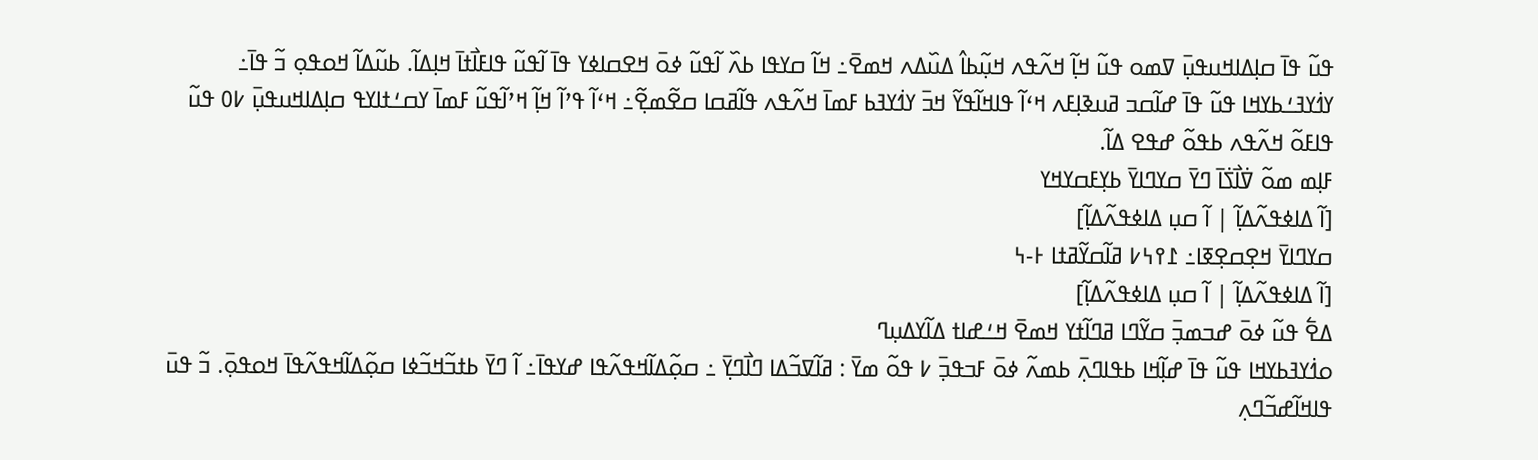ߟߎ߬ ߟߊ߫ ߛߊ߲ߡߊߞߎߟߎ߲߫ ߜߘߋ ߟߎ߬ ߞߊ߲߬ ߞߍ߬ߟߍ ߞߎ߲߬ߕߊ߮ ߡߎ߰ߡߍ ߞߘߐ߫߸ ߞߊ߬ ߛߌߟߊ ߕߍ߰ ߊ߬ߟߎ߬ ߦߋ߫ ߞߐߛߊߦߌ ߟߊ߫ ߊ߬ߟߎ߬ ߟߊߓߊ߯ߙߊ߫ ߞߊ߲ߡߊ߬. ߕߎ߬ߡߊ߬ ߞߋߟߋ߲ ߏ߬ ߟߊ߫߸ ߌߗ߭ߌߔߑߕߌߞߊ ߟߎ߬ ߟߊ߫ ߝߊ߬ߛߏ ߥߎߢߊ߲ߓߍ ߞߵߊ߬ ߟߊߞߊ߬ߟߌ߬ ߞߏ߫ ߌߗ߭ߌߔߕ ߓߘߊ߫ ߞߍ߬ߟߍ ߟߊ߬ߥߛߊ ߛߐ߬ߘߐ߲߬߸ ߞߵߊ߬ ߟߴߊ߬ ߞߊ߲߬ ߞߴߊ߬ߟߎ߬ ߓߘߊ߫ ߌߛߑߙߊߌߟ ߛߊ߲ߡߊߞߎߟߎ߲߫ ߇߀ ߟߎ߬ ߟߊߓߋ߬ ߞߍ߬ߟߍ ߕߟߋ߬ ߝߟߐ ߡߊ߬.
ߓߊ߲ߘ ߘߋ߬ ߜ߭ߊ߯ߖ߭ߊ߫ ߣߌ߫ ߛߌߣߊߌ߫ ߕߌ߲ߓߛߌߞߌ
[ߊ߬ ߡߊߦߟߍ߬ߡߊ߲߬ | ߊ߬ ߛߎ߲ ߡߊߦߟߍ߬ߡߊ߲߬]
ߛߌߣߊߌ߫ ߞߐ߲ߛߐ߲ߧߊ߸ ߁߉߆߇ ߥߊ߬ߛߌ߬ߥߙߊ ߅-߆
[ߊ߬ ߡߊߦߟߍ߬ߡߊ߲߬ | ߊ߬ ߛߎ߲ ߡߊߦߟߍ߬ߡߊ߲߬]
ߡߐ߱ ߟߎ߬ ߦߋ߫ ߝߏߘߏ߲߫ ߛߌ߬ߣߊ ߥߣߊ߬ߙߌ ߞߘߐ߫ ߞߑߝߊߙ ߡߊ߬ߌߡߎ߲ߣ
ߋߗ߭ߌߔߕߌߞߊ ߟߎ߬ ߟߊ߫ ߝߊ߲߬ߞߊ ߕߟߊߣߍ߲߫ ߕߘߍ߬ ߦߋ߫ ߓߏߟߏ߲߫ ߇ ߟߋ߬ ߘߌ߫ : ߥߊ߬ߜߏ߬ߡߊ ߣߊ߯ߣߌ߲߫ ߸ ߛߋ߲߬ߡߊ߬ߞߟߍ߬ߟߊ ߝߌߟߊ߫߸ ߊ߬ ߣߌ߫ ߕߙߏ߬ߞߏ߬ߦߊ ߛߋ߲߬ߡߊ߬ߞߟߍ߬ߟߊ߫ ߞߋߟߋ߲߫. ߏ߬ ߟߎ߫ ߟߊߞߊ߬ߝߏ߬ߣߍ߲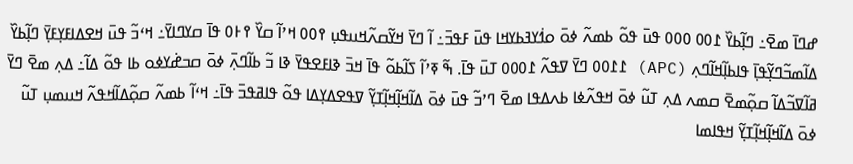ߝߣߊ߫ ߘߐ߫߸ ߣߊ߲߬ߕߌ߰ ߁߀߀ ߀߀߀ ߟߎ߫ ߟߋ߬ ߕߘߍ߬ ߦߋ߫ ߋߗ߭ߌߔߕߌߞߊ ߟߎ߫ ߓߟߏ߫߸ ߊ߬ ߣߌ߫ ߞߌ߬ߛߍ߬ߞߎߟߎ߲ ߉߀߀ ߞߴߊ߬ ߛߌ߰ ߉߅߀ ߟߊ߫ ߛߌߣߊߌ߫߸ ߞߵߏ߬ ߟߎ߫ ߞߐߡߊߓߌ߲ߓߌ߲߫ ߣߊ߲߬ߕߌ߰ ߡߊ߬ߘߏ߬ߣߌ߲߬ߟߊ߲߫ ߟߊߕߊ߲߬ߞߊ߬ߣߍ߲ (APC) ߁߁߀߀ ߣߌ߫ ߜߟߍ߬ ߁߀߀߀ ߠߎ߫ ߟߊ߫. ߒ߬ ߧߴߊ߬ ߖߊ߬ߕߋ߬ ߟߊ߫ ߞߏ߫ ߢߊߓߐߟߌ߫ ߢߊ ߏ߬ ߕߊ߬ߣߍ߲߫ ߦߋ߫ ߛߏߝ߭ߌߦߋ ߕߊ ߟߋ߬ ߡߊ߬߸ ߡߍ߲ ߘߐ߫ ߣߌ߫ ߥߊ߬ߜߏ߬ߡߊ߬ ߛߋ߲߬ߘߐ߫ ߛߘߍ ߡߍ߲ ߠߎ߬ ߦߋ߫ ߞߟߍ߬ߦߊ ߕߍߡߟߊ ߘߐ߫ ߣߴߏ߬ ߟߎ߫ ߦߋ߫ ߡߊ߬ߞߊ߲߬ߞߊ߲߬ߠߌ߲߬ ߜߟߐߡߌ߲ߡߊ ߟߋ߬ ߟߊߥߟߏ߫ ߟߊ߫߸ ߞߵߊ߬ ߕߘߍ߬ ߛߋ߲߬ߡߊ߬ߞߟߍ߬ ߞߎߘߎ߲ ߠߎ߬ ߦߋ߫ ߡߊ߬ߞߊ߲߬ߞߊ߲߬ߠߌ߲߬ ߞߟߊߘߊ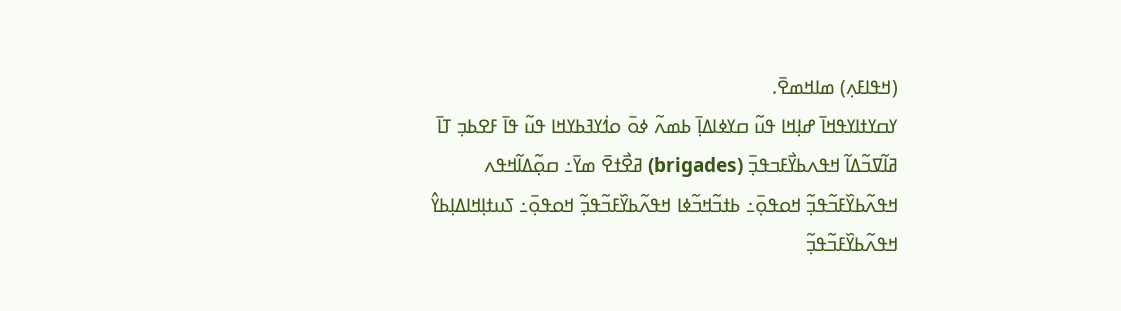(ߞߟߊߓߍ߲) ߘߊߞߘߐ߫.
ߌߛߌߙߊߌߟߞߊ߫ ߝߊ߲ߞߊ ߟߎ߬ ߛߌߦߊߡߊ߲߫ ߕߘߍ߬ ߦߋ߫ ߋߗ߭ߌߔߕߌߞߊ ߟߎ߬ ߟߊ߫ ߓߐߕߏ߲ ߠߊ߫ ߥߊ߬ߜߏ߬ߡߊ߬ ߞߟߍߕߌ߯ߓߏߟߏ߲߫ (brigades) ߥߐ߯ߙߐ߫ ߘߌ߫߸ ߛߋ߲߬ߡߊ߬ߞߟߍ ߞߟߍ߬ߕߌ߰ߓߏ߬ߟߏ߲߬ ߞߋߟߋ߲߫߸ ߕߙߏ߬ߞߏ߬ߦߊ ߞߟߍ߬ߕߌ߰ߓߏ߬ߟߏ߲߬ ߞߋߟߋ߲߫߸ ߖߎߙߊ߲ߞߊߡߊ߲ߕߌ߮ ߞߟߍ߬ߕߌ߰ߓߏ߬ߟߏ߲߬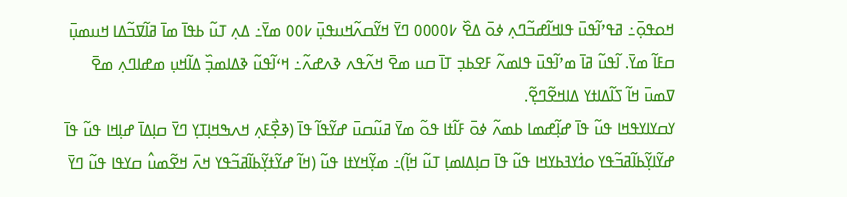ߞߋߟߋ߲߫߸ ߥߟߴߊ߬ߟߎ߫ ߟߊߞߊ߬ߝߏ߬ߣߍ߲ ߦߋ߫ ߡߐ߰ ߇߀߀߀߀ ߣߌ߫ ߞߌ߬ߛߍ߬ߞߎߟߎ߲߫ ߇߀߀ ߘߌ߫߸ ߡߍ߲ ߠߎ߬ ߕߟߊ߫ ߘߊ߫ ߥߊ߬ߜߏ߬ߡߊ ߞߎߘߎ߲߫ ߛߓߊ߬ ߘߌ߫. ߊ߬ߟߎ߬ ߥߊ߫ ߘߴߊ߬ߟߎ߫ ߟߊߘߍ߬ ߓߐߕߏ߲ ߠߊ߫ ߛߎ ߘߐ߫ ߞߍ߬ߟߍ ߢߍߝߍ߬߸ ߞߵߊ߬ߟߎ߬ ߢߡߊߘߏ߲߰ ߡߊ߬ߞߎ߲ ߘߝߊߣߍ߲ ߘߐ߫ ߜߘߎ߫ ߞߊ߬ ߖߊ߬ߡߊߙߌ ߡߊߞߐ߬ߣߐ߲߬.
ߌߛߌߊߌߟߞߊ ߟߎ߬ ߟߊ߫ ߝߊ߲߬ߝߘߊ ߕߘߍ߬ ߦߋ߫ ߓߊ߬ߙߊ ߟߋ߬ ߘߌ߫ ߥߎ߬ߛߎ߫ ߝߌ߬ߟߊ߬ ߟߊ߫ (ߢߐ߲߯ߓߍ߲ ߞߍߒߞߊ߲ߠߌ߲ ߣߌ߫ ߛߊ߲ߡߊ߫ ߝߊ߲ߞߊ ߟߎ߬ ߟߊ߫ ߝߌ߬ߊߌ߲߬ߕߊ߬ߥߏ߬ߟߌ ߋߗ߭ߌߔߕߌߞߊ ߟߎ߬ ߟߊ߫ ߛߊ߲ߡߊߘߊ߲ ߠߎ߬ ߞߊ߲߬)߸ ߘߌ߲߬ߞߌߙߊ ߟߎ߬ (ߞߊ߬ ߝߌ߬ߙߌ߲߬ߕߊ߬ߥߏ߬ߟߌ ߞߍ߫ ߞߐ߬ߘߎ߮ ߛߌߟߊ ߟߎ߬ ߣߌ߫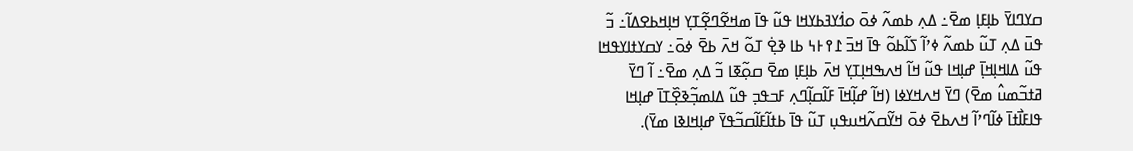ߛߌߣߊߌ߫ ߕߊ߲ߓߊ߲ ߘߐ߫߸ ߡߍ߲ ߕߘߍ߬ ߦߋ߫ ߋߗ߭ߌߔߕߌߞߊ ߟߎ߬ ߟߊ߫ ߘߞߐ߬ߣߐ߲߬ߠߌ߲ ߞߊ߲ߞߕߐߡߊ߬߸ ߏ߬ ߟߎ߫ ߡߍ߲ ߠߎ߬ ߕߘߍ߬ ߦߴߊ߬ ߖߊ߬ߕߋ߬ ߟߊ߫ ߞߏ߫ ߁߉߅߆ ߕߊ ߢߐ߲߭ ߠߋ߬ ߞߍ߫ ߕߐ߫ ߦߋ߫߸ ߌߛߌߙߊߌߟߞߊ ߟߎ߬ ߡߊߞߊ߲ߞߊ߲߫ ߝߊ߲ߞߊ ߟߎ߬ ߞߊ߬ ߞߍߒߞߊ߲ߠߌ߲ ߞߍ߫ ߕߊ߲ߓߊ߲ ߘߐ߫ ߛߋ߲߬ߧߊ ߏ߬ ߡߍ߲ ߘߐ߫߸ ߊ߬ ߣߌ߫ ߥߙߏ߬ߘߎ߮ ߘߐ߫) ߣߌ߫ ߞߍߞߌߦߊ (ߞߊ߬ ߝߊ߲߬ߞߊ߫ ߓߊ߬ߛߊ߲߬ߣߍ߲ ߓߏߟߏ߲ ߟߎ߬ ߡߊߘߏ߲߬ߢߐ߲߰ߠߊ߫ ߝߊ߲ߞߊ ߟߊߓߊ߯ߙߊ߫ ߦߊ߬ߣߴߊ߬ ߞߍߕߐ߫ ߦߋ߫ ߞߌ߬ߛߍ߬ߞߎߟߎ߲ ߠߎ߬ ߟߊ߫ ߕߙߊ߬ߓߊ߬ߛߏ߬ߟߌ߫ ߝߊ߲ߞߊߢߊ ߘߌ߫).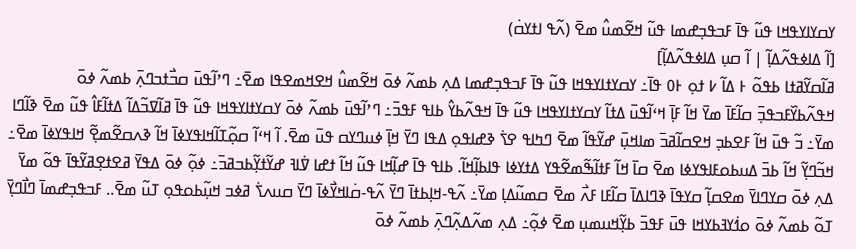ߌߛߌߊߌߟߞߊ ߟߎ߬ ߟߊ߫ ߓߏߟߏ߲ߝߘߊ ߟߎ߬ ߞߐ߬ߘߎ߮ ߘߐ߫ (ߍ߬ߟ ߊߙߌߛ߭)
[ߊ߬ ߡߊߦߟߍ߬ߡߊ߲߬ | ߊ߬ ߛߎ߲ ߡߊߦߟߍ߬ߡߊ߲߬]
ߥߊ߬ߛߌ߬ߥߙߊ ߕߟߋ߬ ߅ ߡߊ߬ ߇ ߙߋ߲ ߅߀ ߟߊ߫߸ ߌߛߌߙߊߌߟߞߊ ߟߎ߬ ߟߊ߫ ߓߏߟߏ߲ߝߘߊ ߡߍ߲ ߕߘߍ߬ ߦߋ߫ ߞߐ߬ߘߎ߮ ߞߐߞߘߐߟߊ ߘߐ߫߸ ߣߴߊ߬ߟߎ߫ ߛߏ߯ߙߏߣߍ߲߫ ߕߘߍ߬ ߦߋ߫ ߞߟߍ߬ߕߌ߰ߓߏߟߏ߲߫ ߛߊ߬ߓߊ߫ ߘߌ߫ ߞߊ߬ ߓߊ߲߫ ߞߵߊ߬ߟߎ߫ ߡߙߊ߬ ߌߛߌߙߊߌߟߞߊ ߟߎ߬ ߟߊ߫ ߞߟߍ߬ߕߌ߮ ߕߊߟ ߓߟߏ߫߸ ߣߴߊ߬ߟߎ߫ ߕߘߍ߬ ߦߋ߫ ߌߛߌߙߊߌߟߞߊ ߟߎ߬ ߟߊ߫ ߥߊ߬ߜߏ߬ߡߊ߬ ߡߙߊ߬ߓߊ߮ ߟߎ߬ ߘߐ߫ ߢߊ߬ߣߊ ߘߌ߫߸ ߏ߬ ߟߎ߫ ߞߊ߬ ߓߐߕߏ߲ ߞߐߛߊ߬ߥߏ߫ ߘߊߞߎ߲߫ ߝߌ߬ߟߊ߬ ߘߐ߫ ߣߤߊߟ ߐߖ߭ ߢߝߊߟߋ߲ ߡߟߊ ߣߌ߫ ߞߊ߲߫ ߦߎߣߌߛ ߟߎ߫ ߘߐ߫. ߊ߬ ߞߵߊ߬ ߛߋ߲߬ߠߊ߬ߞߊߟߌߦߊ߫ ߞߊ߬ ߢߍߛߐ߬ߘߐ߲߬ ߞߊߟߌߦߊ߫ ߘߐ߫߸ ߞߏ߬ߣߌ߲߬ ߞߊ߬ ߕߏ߫ ߡߎߕߋߓߊߟߌߦߊ ߘߐ߫ ߛߊ߫ ߞߊ߬ ߓߙߊ߬ߒ߬ߘߐ߬ߟߌ ߡߙߌߦߊ ߟߊߕߊ߲߬ߞߊ߬. ߕߊߟ ߟߊ߫ ߝߊ߲߬ߞߊ ߟߎ߬ ߞߊ߬ ߙߝߊ ߜ߭ߊߔ ߝߌ߬ߙߌ߲߬ߕߏߥߏ߫߸ ߦߋ߲߬ ߦߋ߫ ߡߟߌ߫ ߥߐߙߐ߲ߥߌ߬ߟߊ߫ ߟߋ߬ ߘߌ߫ ߡߍ߲ ߦߋ߫ ߛߌߣߊߌ߫ ߘߐߛߊ߲߬ ߛߌߟߊ߫ ߢߣߊߡߊ߫ ߛߊ߬ߓߊ ߓߍ߯ ߘߐ߫ ߛߘߎ߬ߡߊ߲ ߘߌ߫߸ ߍ߬ߟ-ߞߊ߲ߕߙߊ߫ ߣߌ߫ ߍ߬ߟ-ߛ߭ߊߞߌ߯ߦߊ߫ ߣߌ߫ ߛߎߍߖ߭ ߥߦߏ ߞߎ߲߬ߕߋߟߋ߲ ߠߎ߬ ߘߐ߫.. ߓߏߟߏ߲ߝߘߊ߫ ߣߊ߯ߣߌ߲߫ ߠߋ߬ ߕߘߍ߬ ߦߋ߫ ߋߗ߭ߌߔߕߌߞߊ ߟߎ߫ ߓߟߏ߫ ߕߌ߲߬ߞߎߘߎ߲ ߘߐ߫ ߦߋ߲߬߸ ߡߍ߲ ߘߍ߬ߡߍ߲߬ߣߍ߲߫ ߕߘߍ߬ ߦߋ߫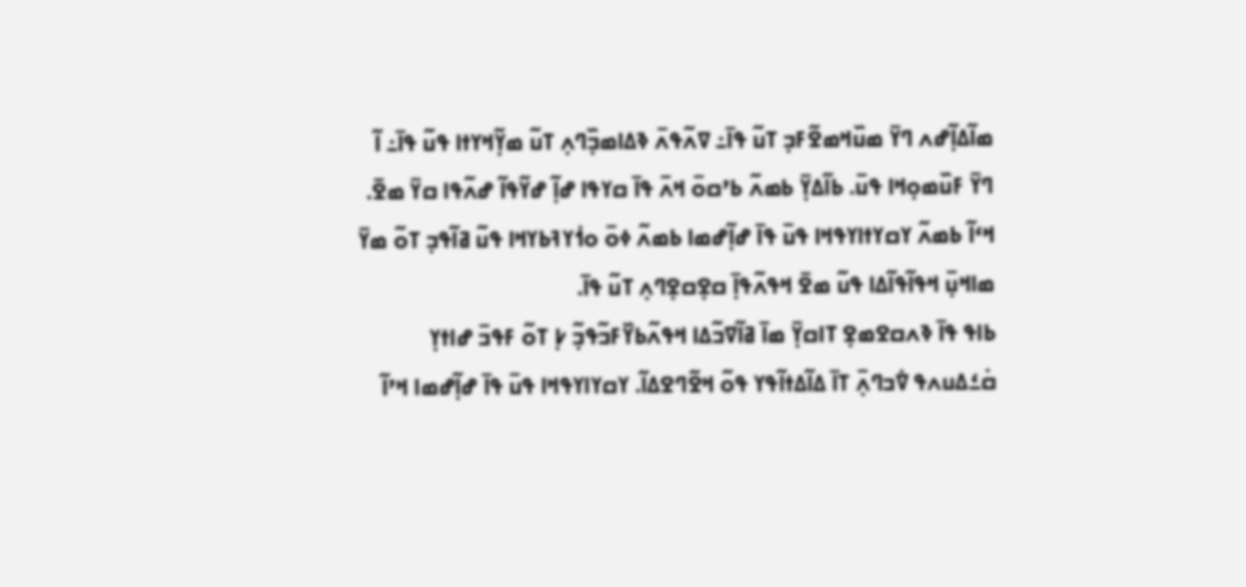ߘߊ߬ߡߊ߲߬ߝߍ ߣߌ߫ ߘߎ߰ߞߘߐ߬ߓߏ߲ ߠߎ߬ ߟߊ߫߸ ߜߍ߬ߟߍ߫ ߢߡߊߘߏ߲߰ߣߍ߲ ߠߎ߬ ߘߌ߲߬ߞߌߙߊ ߟߎ߬ ߟߊ߫߸ ߊ߬ ߣߌ߫ ߓߎ߰ߘߋ߲ߞߊ ߟߎ߫. ߕߊ߬ߡߌ߲߫ ߕߘߍ߬ ߕߴߛߋ߫ ߞߍ߫ ߟߊ߫ ߛߌߟߊ ߝߊ߲߬ ߝߌ߬ߟߊ߬ ߝߍ߬ߟߊ ߛߌ߫ ߘߐ߫. ߞߵߊ߬ ߕߘߍ߬ ߌߛߌߙߊߌߟߞߊ ߟߎ߫ ߟߊ߫ ߝߊ߲߬ߝߘߊ ߕߘߍ߬ ߦߋ߫ ߋߗ߭ߌߔߕߌߞߊ ߟߎ߬ ߥߊ߬ߟߏ߲ ߠߋ߬ ߘߌ߫ ߘߊߞߎ߲߫ ߞߟߊ߬ߟߊ߬ߡߊ ߟߎ߬ ߘߐ߫ ߞߟߍ߬ߟߊ߲߫ ߛߐ߲ߛߐ߲ߣߍ߲ ߠߎ߬ ߟߊ߫.
ߕߊߟ ߟߊ߫ ߢߍߛߐߘߐ߲ ߠߊߛߌ߲߫ ߘߊ߫ ߥߊ߬ߜߏ߬ߡߊ ߞߟߍ߬ߕߌ߰ߓߏ߬ߟߏ߲߬ ߇߲ ߠߋ߬ ߓߟߏ߫ ߝߊߙߌ߲ ߛ߭ߑߡߎߍߟ ߜ߭ߏߣߍ߲߫ ߠߊ߫ ߡߊ߬ߡߙߊ߬ߟߌ ߟߋ߬ ߞߐ߬ߣߐߡߊ߬. ߌߛߌߊߌߟߞߊ ߟߎ߫ ߟߊ߫ ߝߊ߲߬ߝߘߊ ߞߴߊ߬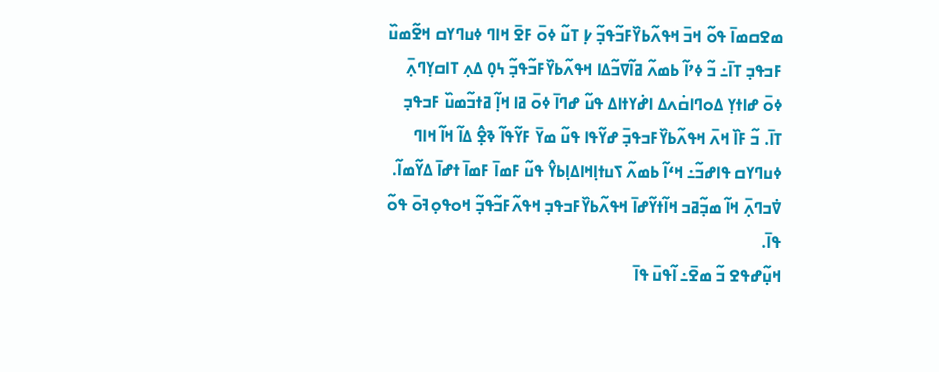ߘߐߛߘߊ߫ ߟߋ߬ ߞߏ߫ ߞߟߍ߬ߕߌ߰ߓߏ߬ߟߏ߲߬ ߇߲ ߠߎ߬ ߦߋ߫ ߓߐ߫ ߞߊߣ ߦߎߣߌߛ ߞߐ߬ߘߎ߰ ߓߏߟߏ߲ ߠߊ߫߸ ߏ߬ ߦߴߊ߬ ߕߘߍ߬ ߥߊ߬ߜߏ߬ߡߊ ߞߟߍ߬ߕߌ߰ߓߏ߬ߟߏ߲߬ ߆߀߲ ߡߍ߲ ߠߊߛߌ߲ߣߍ߲߫ ߦߋ߫ ߝߊߙߌ߲ ߡߋߣߊߛ߭ߍߡ ߊߝ߭ߌߙߊߡ ߟߎ߬ ߝߣߊ߫ ߦߋ߫ ߥߊ ߞߊ߲߬ ߥߙߏ߬ߘߎ߰ ߓߏߟߏ߲ ߠߊ߫. ߏ߬ ߓߊ߰ ߞߍ߫ ߞߟߍ߬ߕߌ߰ߓߏߟߏ߲߫ ߝߌ߬ߟߊ ߟߎ߬ ߘߌ߫ ߓߌ߬ߟߊ߬ ߢߐ߲߮ ߡߊ߬ ߞߊ߬ ߞߊߣ ߦߎߣߌߛ ߟߊߝߏ߬߸ ߞߵߊ߬ ߕߘߍ߬ ߖߎߙߊ߲ߞߊߡߊ߲ߕߌ߮ ߟߎ߬ ߓߘߊ߫ ߓߘߊ߫ ߙߝߊ߫ ߡߌ߬ߘߊ߬. ߜ߭ߏߣߍ߲߫ ߞߊ߬ ߘߏ߲߬ߥߏ ߞߊ߬ߙߌ߬ߝߊ߫ ߞߟߍ߬ߕߌ߰ߓߏߟߏ߲ ߞߟߍ߬ߓߏ߬ߟߏ߲߬ ߞߋߟߋ߲ߔߋ߫ ߟߋ߬ ߟߊ߫.
ߞߎ߲߬ߝߟߐ ߏ߬ ߘߐ߫߸ ߊ߬ߟߎ߫ ߟߊ߫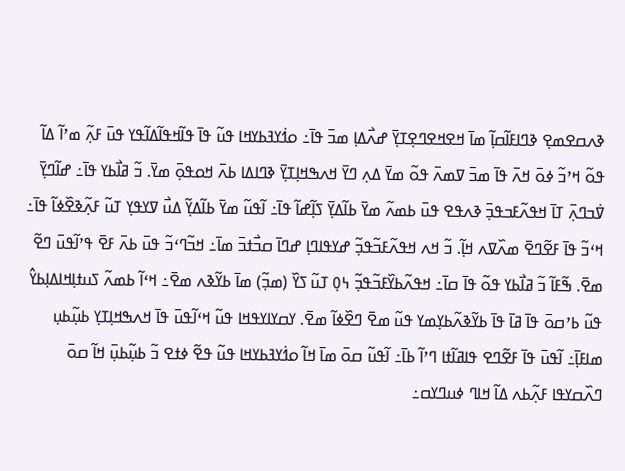ߢߍߛߐߘߐ߲ ߢߣߊߓߊ߬ߛߊ߲߬ ߘߊ߫ ߞߐߞߐߣߐ߲ߠߌ߲߫ ߝߍ߯ߡߊ߲ ߘߏ߫ ߟߊ߫߸ ߋߗ߭ߌߔߕߌߞߊ ߟߎ߬ ߟߊ߫ ߟߊ߬ߞߟߊ߬ߡߊ߬ߟߌ ߟߎ߫ ߓߍ߲߬ ߘߴߊ߬ ߡߊ߬ ߟߋ߬ ߞߴߏ߬ ߦߋ߫ ߞߍ߫ ߟߊ߫ ߘߏ߫ ߜߘߍ߫ ߟߋ߬ ߘߌ߫ ߡߍ߲ ߣߌ߫ ߞߍߒߞߊ߲ߠߌ߲߫ ߢߣߊߡߊ ߕߍ߫ ߞߋߟߋ߲߫ ߘߌ߫. ߏ߬ ߥߊ߯ߕߌ ߟߊ߫߸ ߝߊ߬ߣߌ߲߫ ߜ߭ߏߣߍ߲߫ ߠߊ߫ ߞߟߍ߬ߓߏߟߏ߲߫ ߢߍߟߐ ߟߎ߫ ߕߘߍ߬ ߘߌ߫ ߕߊ߬ߡߌ߲߫ ߖߊ߲߬ߝߊ߬ ߟߊ߫߸ ߊ߬ߟߎ߬ ߘߌ߫ ߕߊ߬ߡߌ߲߬ ߡߎ߯ ߜߌߟߌ߲ ߠߎ߬ ߓߍ߲߬ߢߐ߰ߦߊ߬ ߟߊ߫߸ ߞߵߏ߬ ߟߊ߫ ߓߐ߬ߣߐ߫ ߘߍ߰ߜߍ ߞߊ߲߬. ߏ߬ ߞߍ ߞߟߍ߬ߓߏ߬ߟߏ߲߬ ߝߌߟߊߣߊ߲ ߝߣߊ߫ ߛߏ߯ߙߏ߫ ߘߊ߫߸ ߞߏ߬ߣߵߏ߬ ߟߎ߫ ߕߍ߫ ߓߐ߫ ߟߴߊ߬ߟߎ߫ ߣߐ߬ ߘߐ߫. ߒ߬ߓߊ߬ ߏ߬ ߥߊ߯ߕߌ ߟߋ߬ ߟߊ߫ ߛߊ߫߸ ߞߟߍ߬ߕߌ߰ߓߏ߬ߟߏ߲߬ ߆߀߲ ߠߎ߬ ߖߌ߰ (ߘߏ߲߬) ߘߊ߫ ߕߌ߬ߢߍ ߘߐ߫߸ ߞߵߊ߬ ߕߘߍ߬ ߖߎߙߊ߲ߞߊߡߊ߲ߕߌ߮ ߟߎ߬ ߕߴߛߋ߫ ߟߊ߫ ߥߊ߫ ߟߊ߫ ߕߌ߬ߢߍ߬ߕߌ߲ߘߌ ߟߎ߬ ߘߐ߫ ߣߐ߰ߦߊ߬ ߘߐ߫. ߌߛߌߊߌߟߞߊ ߟߎ߬ ߞߵߊ߬ߟߎ߫ ߟߊ߫ ߞߍߒߞߊ߲ߠߌ߲ ߕߎ߲߬ߕߎ߲ ߘߊߓߊ߲߫߸ ߊ߬ߟߎ߫ ߟߊ߫ ߓߐ߬ߣߐ ߟߊߥߊ߬ߙߊ ߣߴߊ߬ ߕߊ߫߸ ߊ߬ߟߎ߬ ߛߋ߫ ߘߊ߫ ߞߊ߬ ߋߗ߭ߌߔߕߌߞߊ ߟߎ߬ ߟߐ߬ ߦߙߐ ߏ߬ ߕߎ߲߬ߕߎ߲߫ ߞߊ߬ ߛߋ߫ ߣߍ߰ߛߌߟߊ ߓߍ߲߬ߕߍ ߡߊ߬ ߞߊߣ ߦߎߣߌߛ߸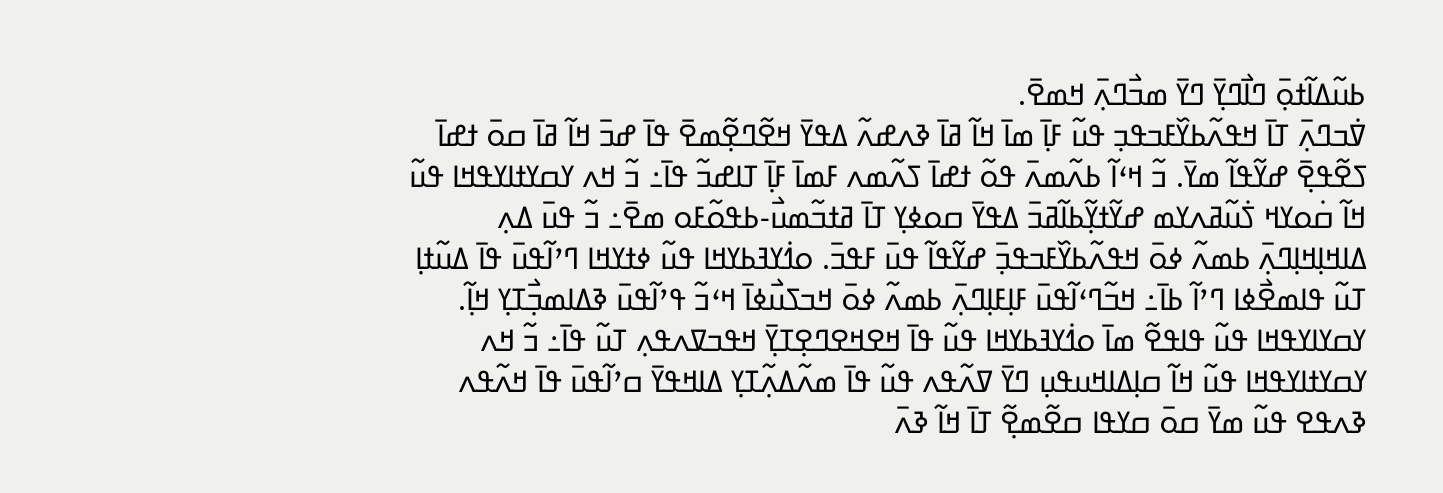ߕߎ߬ߡߊ߬ߙߋ߲߫ ߣߊ߯ߣߌ߲߫ ߣߌ߫ ߘߏ߯ߣߍ߲߫ ߞߘߐ߫.
ߜ߭ߏߣߍ߲߫ ߠߊ߫ ߞߟߍ߬ߕߌ߰ߓߏߟߏ߲ ߟߎ߬ ߓߊ߲߫ ߘߊ߫ ߞߊ߬ ߥߊ߫ ߢߍߝߍ߬ ߡߟߌ߫ ߞߐ߬ߣߐ߲߬ߘߐ߫ ߟߊ߫ ߝߏ߫ ߞߊ߬ ߥߊ߫ ߛߋ߫ ߙߝߊ߫ ߖߐ߬ߟߐ߲߫ ߝߌ߬ߟߊ߬ ߘߌ߫. ߏ߬ ߞߵߊ߬ ߕߍ߬ߘߍ߫ ߟߋ߬ ߙߝߊ߫ ߖߍ߬ߘߍ ߓߘߊ߫ ߓߊ߲߫ ߠߊߝߏ߬ ߟߊ߫߸ ߏ߬ ߞߍ ߌߛߌߙߊߌߟߞߊ ߟߎ߬ ߞߊ߬ ߛ߭ߋߌߞ ߖ߭ߎ߬ߥߍߌߘ ߝߌ߬ߙߌ߲߬ߕߊ߬ߥߏ߫ ߡߟߌ߫ ߛߋߦߌ߲ ߠߊ߫ ߥߙߏ߬ߘߎ߯-ߕߟߋ߬ߓߋ ߘߐ߫߸ ߏ߬ ߟߎ߫ ߡߍ߲ ߡߊߞߊ߲ߞߊ߲ߣߍ߲߫ ߕߘߍ߬ ߦߋ߫ ߞߟߍ߬ߕߌ߰ߓߏߟߏ߲߫ ߝߌ߬ߟߊ߬ ߟߎ߫ ߓߟߏ߫. ߋߗ߭ߌߔߕߌߞߊ ߟߎ߬ ߦߙߌߞߊ ߣߴߊ߬ߟߎ߫ ߟߊ߫ ߡߎ߬ߙߊ߲ ߠߎ߬ ߟߊߘߐ߯ߦߊ ߣߴߊ߬ ߕߊ߫߸ ߞߏ߬ߣߵߊ߬ߟߎ߫ ߓߊ߲ߓߊ߲ߣߍ߲߫ ߕߘߍ߬ ߦߋ߫ ߞߏߖߎ߯ߦߊ߫ ߞߵߏ߬ ߟߴߊ߬ߟߎ߫ ߢߡߊߘߏ߲߯ߠߌ߲ ߞߊ߲߬. ߌߛߌߊߌߟߞߊ ߟߎ߬ ߟߊߟߐ߬ ߘߊ߫ ߋߗ߭ߌߔߕߌߞߊ ߟߎ߬ ߟߊ߫ ߞߐߞߐߣߐ߲ߠߌ߲߫ ߞߟߏߜߍߟߍ߲ ߠߎ߬ ߟߊ߫߸ ߏ߬ ߞߍ ߌߛߌߙߊߌߟߞߊ ߟߎ߬ ߞߊ߬ ߛߊ߲ߡߊߞߎߟߎ߲ ߣߌ߫ ߜߍ߬ߟߍ ߟߎ߬ ߟߊ߫ ߘߍ߬ߡߍ߲߬ߠߌ߲ ߡߊߞߟߌ߫ ߛߴߊ߬ߟߎ߫ ߟߊ߫ ߞߍ߬ߟߍ ߢߍߟߐ ߟߎ߬ ߘߌ߫ ߛߋ߫ ߛߌߟߊ ߛߐ߬ߘߐ߲߬ ߠߊ߫ ߞߊ߬ ߢߍ߫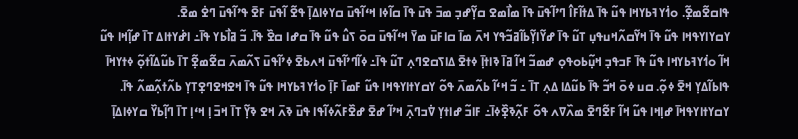ߟߊߛߐ߬ߘߐ߲߬. ߋߗ߭ߌߔߕߌߞߊ ߟߎ߬ ߟߊ߫ ߡߙߊ߬ߓߊ߮ ߣߴߊ߬ߟߎ߫ ߟߊ߫ ߘߊ߯ߘߐ ߛߌ߲߬ߝߏ߲ ߘߏ߫ ߟߎ߫ ߟߊ߫ ߛߊ߬ߦߊ ߞߵߊ߬ߟߎ߫ ߛߌߦߊߡߊ߲߫ ߟߐ߬ ߊ߬ߟߎ߫ ߓߐ߫ ߟߴߊ߬ߟߎ߫ ߣߐ߭ ߘߐ߫.
ߌߛߌߊߌߟߞߊ ߟߎ߬ ߟߊ߫ ߞߌ߬ߛߍ߬ߞߎߟߎ߲ ߠߎ߬ ߟߊ߫ ߝߌ߬ߊߌ߲߬ߕߊ߬ߥߏ߬ߟߌ ߞߍ߫ ߘߊ߫ ߛߊߓߎ߫ ߘߌ߫ ߞߵߊ߬ߟߎ߫ ߛߋ߫ ߖߎ߮ ߟߎ߬ ߟߊ߫ ߛߝߊ ߛߐ߰ ߟߊ߫. ߏ߬ ߥߊ߯ߕߌ ߟߊ߫߸ ߊߝ߭ߌߙߊߡ ߠߊ߫ ߝߊ߲߬ߞߊ ߟߎ߬ ߞߊ߬ ߋߗ߭ߌߔߕߌߞߊ ߟߎ߬ ߟߊ߫ ߓߏߟߏ߲ ߞߎ߲߬ߕߋߟߋ߲ ߝߘߏ߬ ߞߊ߬ ߥߊ߫ ߢߊߙߊ߲߫ ߦߙߐ߫ ߡߊߖߛߐߣߍ߲ ߠߎ߬ ߟߊ߫߸ ߦߊ߬ߣߴߊ߬ߟߎ߫ ߞߍߕߐ߫ ߦߴߊ߬ߟߎ߫ ߖߍ߬ߘߍ߫ ߛߐ߬ߘߐ߲߬ ߠߊ߫ ߕߎ߬ߡߊ߬ߙߋ߲߬ ߦߙߌߞߊ߫ ߟߊߕߊ߬ߡߌ߲ ߞߐ߫ ߦߋ߲߬. ߛߎ ߦߋ߫ ߞߏ߬ ߟߊ߫ ߕߎ߬ߡߊ ߡߍ߲ ߠߊ߫ ߸ ߏ߬ ߞߵߊ߬ ߕߍ߬ߘߍ߫ ߟߋ߬ ߌߛߌߙߊߌߟߞߊ ߟߎ߬ ߓߘߊ߫ ߓߊ߲߫ ߋߗ߭ߌߔߕߌߞߊ ߟߎ߬ ߟߊ߫ ߞߐߞߐߣߐ߲ߠߌ߲ ߕߍ߬ߙߍ߲߬ߘߍ߬ ߟߊ߫. ߌߛߌߙߊߌߟߞߊ߫ ߝߊ߲ߞߊ ߟߎ߬ ߞߊ߬ ߓߐ߬ߣߐ߫ ߘߍ߰ߜߍ ߟߋ߬ ߓߍ߲߬ߢߐ߲߰ߦߊ߫߸ ߓߊߏ߬ ߝߊߙߌ߲ ߜ߭ߏߣߍ߲߫ ߞߴߊ߬ ߝߐ߫ ߝߐ߰ߓߍ߬ߦߊ߬ߟߊ ߟߎ߫ ߢߍ߫ ߞߐ ߢߌ߲߬ ߠߊ߫ ߞߏ߫ ߊ߲ ߞߵߊ߲ ߠߊ߫ ߣߊ߲߬ߕߌ߰ ߛߌߦߊߡߊ߲߫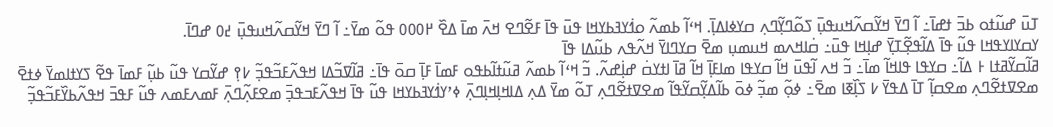ߠߎ߫ ߝߎ߬ߙߋ ߕߏ߫ ߙߝߊ߫߸ ߊ߬ ߣߌ߫ ߞߌ߬ߛߍ߬ߞߎߟߎ߲߫ ߖߋ߬ߣߌ߲߬ߣߍ߲ ߛߌߦߊߡߊ߲߫. ߞߵߊ߬ ߕߘߍ߬ ߋߗ߭ߌߔߕߌߞߊ ߟߎ߫ ߟߊ߫ ߓߐ߬ߣߐ ߞߍ߫ ߘߊ߫ ߡߐ߰ ߂߀߀߀ ߟߋ߬ ߘߌ߫߸ ߊ߬ ߣߌ߫ ߞߌ߬ߛߍ߬ߞߎߟߎ߲߫ ߄߀ ߝߣߊ߫.
ߌߛߌߊߌߟߞߊ ߟߎ߬ ߟߊ߫ ߡߊ߬ߟߐ߲߬ߠߌ߲߫ ߝߊ߲ߞߊ ߟߎ߫߸ ߛ߭ߊߞߍߘ ߞߎߘߎ߲ ߘߐ߫ ߛߌߣߊߌ߫ ߞߍ߬ߟߍ ߕߎ߬ߡߊ ߟߊ߫
ߥߊ߬ߛߌ߬ߥߙߊ ߅ ߡߊ߬߸ ߛߌߟߊ ߟߊߞߊ߬ ߘߊ߫߸ ߏ߬ ߞߍ ߊ߬ߟߎ߫ ߞߊ߬ ߛߌߟߊ ߘߊߓߊ߲߫ ߞߊ߬ ߥߊ߫ ߊߙߌߛ߭ ߝߊ߲߭ߝߍ߬. ߏ߬ ߞߵߊ߬ ߕߘߍ߬ ߥߎ߬ߙߊ߬ߕߟߋ ߓߘߊ߫ ߓߊ߲߫ ߛߋ߫ ߟߊ߫߸ ߥߊ߬ߜߏ߬ߡߊ ߞߟߍ߬ߓߏ߬ߟߏ߲߬ ߇߉߲ ߝߌ߬ߛߌ ߟߎ߬ ߕߎ߲߬ ߓߘߊ߫ ߟߐ߬ ߖߌߙߊߘߌ߫ ߦߙߐ߫ ߘߐߜߙߐ߬ߣߍ߲ ߘߐߛߊ߲߬ ߠߊ߫ ߡߟߌ߫ ߇ ߖߊ߲߰ߧߊ ߘߐ߫߸ ߦߋ߲߬ ߘߏ߲߬ ߦߋ߫ ߕߊ߬ߡߌ߲߬ߛߌ߬ߟߊ߬ ߘߐߜߙߐ߬ߣߍ߲ ߠߋ߬ ߘߌ߫ ߡߍ߲ ߡߊߞߊ߲ߞߊ߲ߣߍ߲߫ ߦߴߌߗ߭ߌߔߕߌߞߊ ߟߎ߬ ߟߊ߫ ߞߟߍ߬ߓߏߟߏ߲߫ ߘߐߓߍ߲߬ߣߍ߲߫ ߓߘߍߓߘߍ ߟߎ߬ ߓߟߏ߫ ߞߟߍ߬ߕߌ߰ߓߏ߬ߟߏ߲߬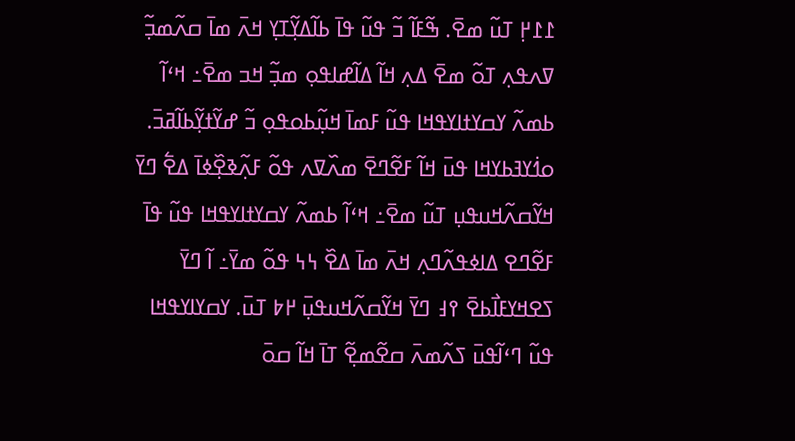߁߁߂߲ ߠߎ߬ ߘߐ߫. ߒ߬ߓߊ߬ ߏ߬ ߟߎ߬ ߟߊ߫ ߕߊ߬ߡߌ߲߬ߠߌ߲ ߞߍ߫ ߘߊ߫ ߛߍ߬ߘߏ߲߬ ߜߍߟߍ߲ ߠߋ߬ ߘߐ߫ ߡߍ߲ ߞߊ߬ ߡߊ߬ߝߊߟߋ߲ ߘߏ߲߬ ߞߏ ߘߐ߫߸ ߞߵߊ߬ ߕߘߍ߬ ߌߛߌߙߊߌߟߞߊ ߟߎ߬ ߓߘߊ߫ ߞߎ߲߬ߕߋߟߋ߲ ߏ߬ ߝߌ߬ߙߌ߲߬ߕߊ߬ߥߏ߫. ߋߗ߭ߌߔߕߌߞߊ ߟߎ߫ ߞߊ߬ ߓߐ߬ߣߐ߫ ߘߍ߰ߜߍ ߟߋ߬ ߓߍ߲߬ߢߐ߲߰ߦߊ߫ ߡߐ߱ ߣߌ߫ ߞߌ߬ߛߍ߬ߞߎߟߎ߲ ߠߎ߬ ߘߐ߫߸ ߞߵߊ߬ ߕߘߍ߬ ߌߛߌߙߊߌߟߞߊ ߟߎ߬ ߟߊ߫ ߓߐ߬ߣߐ ߡߊߦߟߍ߬ߣߍ߲ ߞߍ߫ ߘߊ߫ ߡߐ߰ ߆߆ ߟߋ߬ ߘߌ߫߸ ߊ߬ ߣߌ߫ ߖߐߞߌߓߊ߯ߕߐ߫ ߉߃ ߣߌ߫ ߞߌ߬ߛߍ߬ߞߎߟߎ߲߫ ߂߈ ߠߎ߫. ߌߛߌߊߌߟߞߊ ߟߎ߬ ߣߵߊ߬ߟߎ߫ ߖߍ߬ߘߍ߫ ߛߐ߬ߘߐ߲߬ ߠߊ߫ ߞߊ߬ ߛߋ߫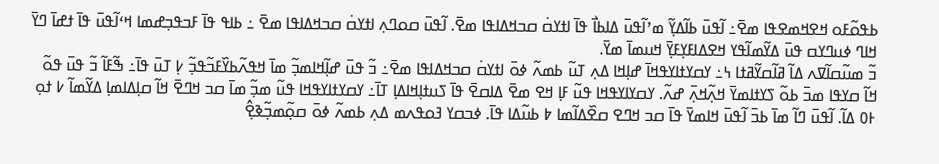ߕߟߋ߬ߓߋ ߞߐߞߘߐߟߊ ߘߐ߫߸ ߊ߬ߟߎ߫ ߕߊ߬ߡߌ߲߬ ߘߴߊ߬ߟߎ߫ ߡߊߕߊ߯ ߟߊ߫ ߊߙߌߛ߭ ߛߏߞߡߊߟߊ ߘߐ߫. ߊ߬ߟߎ߫ ߛߋߣߍ߲ ߊߙߌߛ߭ ߛߏߞߡߊߟߊ ߘߐ߫ ߸ ߕߊߟ ߟߊ߫ ߓߏߟߏ߲ߝߘߊ ߞߵߊ߬ߟߎ߫ ߟߊ߫ ߙߝߊ߫ ߣߌ߫ ߞߊߣ ߦߎߣߌߛ ߟߎ߫ ߡߌ߬ߘߊ߬ߟߌ ߞߐߡߊߓߌ߲ߓߌ߲߫ ߞߎߘߊ߫ ߘߌ߫.
ߏ߬ ߘߎ߬ߛߊ߬ߜߍ ߡߊ߬ ߥߊ߬ߛߌ߬ߥߙߊ ߆߸ ߌߛߌߙߊߌߟߞߊ߫ ߝߊ߲ߞߊ ߡߍ߲ ߠߎ߬ ߕߘߍ߬ ߦߋ߫ ߊߙߌߛ߭ ߛߏߞߡߊߟߊ ߘߐ߫߸ ߏ߬ ߟߎ߫ ߝߊ߲߬ߞߊߘߏ߲߬ ߘߊ߫ ߞߟߍ߬ߕߌ߰ߓߏ߬ߟߏ߲߬ ߇߲ ߠߎ߫ ߟߊ߫߸ ߒ߬ߓߊ߬ ߏ߬ ߟߎ߫ ߟߋ߬ ߞߊ߬ ߛߌߟߊ ߘߏ߫ ߕߋ߬ ߖߌߙߊߘߌ߫ ߞߍ߲߬ߞߍ߲߫ ߝߍ߬. ߌߛߌߊߌߟߞߊ ߟߎ߬ ߓߊ߲ ߞߐ ߘߐ߫ ߡߊߛߐ߫ ߟߊ߫ ߖߎߙߊ߲ߞߊߡߊ߲ ߠߊ߫߸ ߌߛߌߙߊߌߟߞߊ ߟߎ߬ ߘߏ߲߬ ߘߊ߫ ߛߏ ߞߣߐ߫ ߞߊ߬ ߛߊ߲ߡߊߘߊ߲ ߡߌ߬ߘߊ߬ ߇ ߙߋ߲ ߅߀ ߡߊ߬. ߊ߬ߟߎ߫ ߣߊ߬ ߘߊ߫ ߕߏ߫ ߊ߬ߟߎ߫ ߞߊߘߌ߫ ߟߊ߫ ߛߏ ߞߣߐ ߛߐ߰ߡߊ߬ߘߊ ߈ ߕߎ߬ߡߊ ߟߊ߫. ߦߏߛߌ ߔߋߟߍߘ ߡߍ߲ ߕߘߍ߬ ߦߋ߫ ߛߋ߲߬ߘߏ߲߬ߢߐ߲߮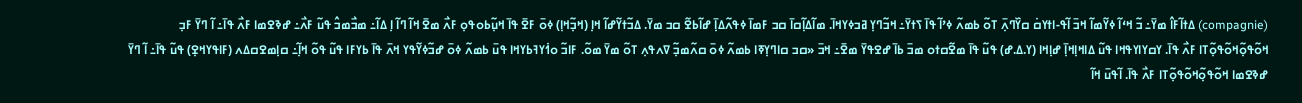(compagnie) ߡߙߊ߬ߓߊ߮ ߘߌ߫߸ ߏ߬ ߞߵߊ߬ ߦߌ߬ߘߊ߬ ߞߏ߫ ߊ߬ߟ-ߊߙߌߛ߭ ߛߌ߰ߣߍ߲߫ ߠߋ߬ ߕߘߍ߬ ߦߴߊ߬ ߟߊ߫ ߖߙߌ߫߸ ߞߏ߬ߣߌ߲ ߥߏߦߌߞߊ߫. ߘߊ߬ߡߊ߲߬ߛߊ߫ ߛߏ ߓߘߊ߫ ߦߟߍ߬ߡߊ߲߫ ߝߊ߬ߕߐ߬ ߛߏ ߘߌ߫. ߡߏ߬ߙߌ߬ߝߊ߬ ߞߊ߲ (ߞߏ߲߬ߞߊ߲) ߦߋ߫ ߓߐ߫ ߟߊ߫ ߞߎ߲߬ߕߋߟߋ߲ ߓߍ߯ ߘߐ߫ ߞߊ߬ ߣߊ߬ ߊ߲ ߡߊ߬߸ ߘߏ߯ߘߏ߮ ߟߎ߬ ߓߍ߯߸ ߝߢߐߘߊ ߓߍ߯ ߟߊ߫߸ ߊ߬ ߣߌ߫ ߓߏ߲ ߞߋ߬ߟߋ߲߬ߞߋ߬ߟߋ߲߬ߠߊ ߓߍ߯ ߟߊ߫. ߌߛߌߊߌߟߞߊ ߟߎ߬ ߡߊߞߊ߲ߞߊ߲߫ ߝߊ߲ߞߊ (ߌ.ߡ.ߝ) ߟߎ߬ ߟߊ߫ ߘߐ߬ߛߙߋ ߘߏ߫ ߕߊ߫ ߝߐߟߌ߫ ߘߐ߫߸ ߞߏ߫ «ߛߏ ߛߊߣߌ߲ߧߊ ߕߘߍ߬ ߦߋ߫ ߛߍ߬ߘߏ߲߬ ߜߍߟߍ߲ ߠߋ߬ ߘߌ߫ ߘߋ߬. ߓߊߏ߬ ߋߗ߭ߌߔߕߌߞߊ ߟߎ߫ ߕߘߍ߬ ߦߋ߫ ߝߏ߬ߦߌ߬ߟߌ ߞߍ߫ ߟߊ߫ ߕߌߓߊ ߟߎ߬ ߟߋ߬ ߞߊ߲߬߸ ߛߊ߲ߘߐߛߡߍ (ߓߊߟߌߞߐ߲) ߟߎ߬ ߟߊ߫߸ ߊ߬ ߣߌ߫ ߝߢߐߘߊ ߞߋ߬ߟߋ߲߬ߞߋ߬ߟߋ߲߬ߠߊ ߓߍ߯ ߟߊ߫. ߊ߬ߟߎ߫ ߞߊ߬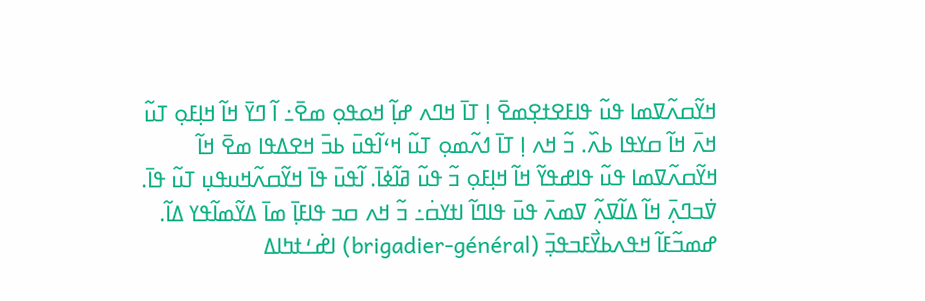ߞߌ߬ߛߍ߬ߜߘߊ ߟߎ߬ ߟߊߓߐߙߐ߲ߘߐ߫ ߊ߲ ߠߊ߫ ߞߣߍ ߝߊ߲߬ ߞߋߟߋ߲ ߘߐ߫߸ ߊ߬ ߣߌ߫ ߞߊ߬ ߞߊ߲ߓߋ߲ ߠߎ߬ ߞߍ߫ ߞߊ߬ ߛߌߟߊ ߕߍ߰. ߏ߬ ߞߍ ߊ߲ ߠߊ߫ ߗߍ߬ߘߋ߲ ߠߎ߬ ߞߵߊ߬ߟߎ߫ ߕߏ߫ ߞߐߡߟߊ ߘߐ߫ ߞߊ߬ ߞߌ߬ߛߍ߬ߜߘߊ ߟߎ߬ ߟߊߝߟߌ߬ ߞߊ߬ ߞߊ߲ߓߋ߲ ߏ߬ ߟߎ߬ ߥߊ߬ߦߊ߫. ߊ߬ߟߎ߫ ߟߊ߫ ߞߌ߬ߛߍ߬ߞߎߟߎ߲ ߠߎ߬ ߟߊ߫. ߜ߭ߏߣߍ߲߫ ߞߊ߬ ߡߊ߬ߜߍ߲߬ ߜߘߍ߫ ߟߎ߫ ߟߊߣߊ߬ ߊߙߌߛ߭߸ ߏ߬ ߞߍ ߛߏ ߟߊߓߊ߲߫ ߘߊ߫ ߡߌ߬ߘߊ߬ߟߌ ߡߊ߬.
ߝߘߏ߬ߓߊ߬ ߞߟߍߕߌ߯ߓߏߟߏ߲߫ (brigadier-général) ߊߝ߭ߑߙߤߊߡ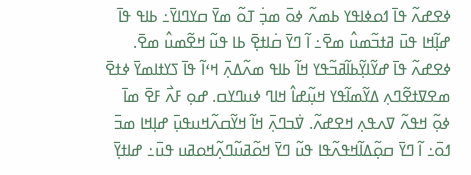ߦߐߝߍ߬ ߟߊ߫ ߗߋߦߊߟߌ ߕߘߍ߬ ߦߋ߫ ߘߏ߲߭ ߠߋ߬ ߘߌ߫ ߛߌߣߊߌ߫߸ ߕߊߟ ߟߊ߫ ߝߊ߲߬ߞߊ ߟߎ߫ ߥߙߏ߬ߘߎ߮ ߘߐ߫߸ ߊ߬ ߣߌ߫ ߛ߭ߊߙߐ߲߫ ߕߊ ߟߎ߬ ߞߐ߬ߘߎ߮ ߘߐ߫. ߦߐߝߍ߬ ߟߊ߫ ߝߌ߬ߊߌ߲߬ߕߊ߬ߥߏ߬ߟߌ ߞߊ߬ ߕߊߟ ߘߍ߬ߡߍ߲߫ ߞߵߊ߬ ߟߊ߫ ߖߌߙߊߘߌ߫ ߦߙߐ߫ ߘߐߜߙߐ߬ߣߍ߲ ߡߌ߬ߘߊ߬ߟߌ ߞߎ߲߬ߝߊ߮ ߞߊߣ ߦߎߣߌߛ. ߝߋ߲ ߓߍ߯ ߓߐ߫ ߘߊ߫ ߦߋ߲߬ ߞߟߍ߬ ߜߍߟߍ߲ ߞߐߝߍ߬. ߜ߭ߏߣߍ߲߫ ߞߊ߬ ߞߌ߬ߛߍ߬ߞߎߟߎ߲߫ ߝߊ߲ߞߊ ߘߏ߫ ߗߋ߫߸ ߊ߬ ߣߌ߫ ߛߋ߲߬ߡߊ߬ߞߟߍ߬ߟߊ ߟߎ߬ ߣߌ߫ ߞߋ߬ߥߎ߬ߣߍ߲߬ߞߋߥߎ ߟߎ߫߸ ߝߊߙߌ߲߫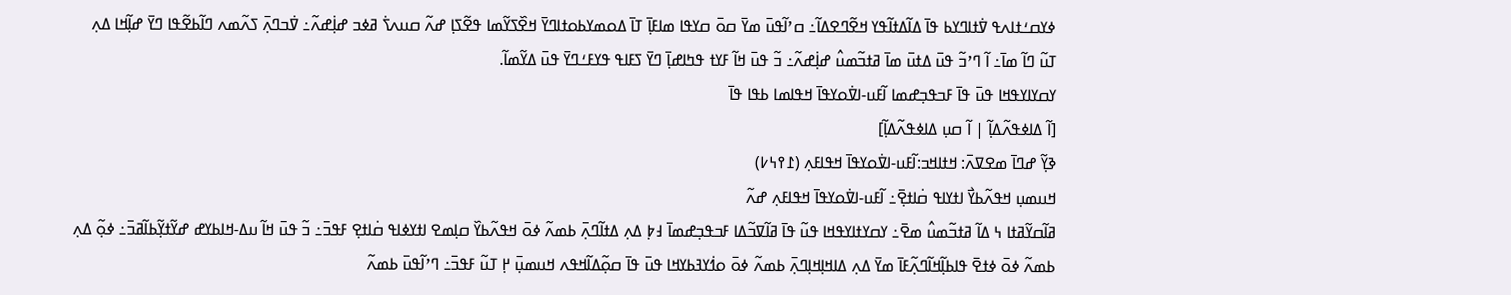ߦߌߛߑߙߊߍߟ ߜ߭ߙߊߣߌߕ ߟߊ߫ ߡߊ߬ߡߙߊ߬ߟߌ ߞߐ߬ߣߐߡߊ߬߸ ߛߴߊ߬ߟߎ߫ ߘߌ߫ ߛߋ߫ ߛߌߟߊ ߘߊߓߊ߲߫ ߠߊ߫ ߡߋߘߌߕߋߙߊߣߌ߫ ߞߐ߰ߖߌ߬ߘߊ ߟߐ߬ߖߊ߲ ߝߍ߬ ߛߎߍߖ߭ ߥߦߏ ߝߊ߲߭ߝߍ߬߸ ߜ߭ߏߣߍ߲߫ ߖߍ߬ߘߍ ߣߊ߬ߕߐ߬ߟߊ ߣߌ߫ ߝߊ߲߬ߞߊ ߡߍ߲ ߠߎ߬ ߣߊ߬ ߘߊ߫߸ ߊ߬ ߣߴߏ߬ ߟߎ߫ ߡߙߎ߫ ߘߊ߫ ߥߙߏ߬ߘߎ߮ ߝߊ߲߭ߝߍ߬߸ ߏ߬ ߟߎ߫ ߞߊ߬ ߓߌߙ ߟߤߊߝߊ߲߫ ߣߌ߫ ߖߓߊߟ ߟߌߓߑߣߌ߫ ߟߎ߫ ߡߌ߬ߘߊ߬.
ߌߛߌߊߌߟߞߊ ߟߎ߫ ߟߊ߫ ߓߏߟߏ߲ߝߘߊ ߊ߬ߓߎ-ߊߜ߭ߋߌߟߊ߫ ߞߟߊߘߊ ߕߟߊ ߟߊ߫
[ߊ߬ ߡߊߦߟߍ߬ߡߊ߲߬ | ߊ߬ ߛߎ߲ ߡߊߦߟߍ߬ߡߊ߲߬]
ߢߌ߲߬ ߝߣߊ߫ ߘߐߜߍ߫: ߞߙߊߞߏ:ߊ߬ߓߎ-ߊߜ߭ߋߌߟߊ߫ ߞߟߊߓߍ߲ (߁߉߆߇)
ߞߎߘߎ߲ ߞߟߍ߬ߕߌ߯ ߊߙߌߊߟ ߛ߭ߊߙߐ߲߫߸ ߊ߬ߓߎ-ߊߜ߭ߋߌߟߊ߫ ߞߟߊߓߍ߲ ߝߍ߬
ߥߊ߬ߛߌ߬ߥߙߊ ߆ ߡߊ߬ ߥߙߏ߬ߘߎ߮ ߘߐ߫߸ ߌߛߌߙߊߌߟߞߊ ߟߎ߬ ߟߊ߫ ߥߊ߬ߜߏ߬ߡߊ ߓߏߟߏ߲ߝߘߊ߫ ߃߈߲ ߡߍ߲ ߡߙߊ߬ߣߍ߲߫ ߕߘߍ߬ ߦߋ߫ ߞߟߍ߬ߕߌ߰ ߛߊ߲ߘߐ ߊߙߌߦߊߟ ߛ߭ߊߙߐ߲ ߓߟߏ߫߸ ߏ߬ ߟߎ߫ ߞߊ߬ ߎߡ-ߞߊߕߌߝ ߝߌ߬ߙߌ߲߬ߕߊ߬ߥߏ߫߸ ߦߋ߲߬ ߡߍ߲ ߕߘߍ߬ ߦߋ߫ ߦߙߐ߫ ߟߊߕߊ߲߬ߞߊ߬ߣߍ߲߬ߓߊ߫ ߘߌ߫ ߡߍ߲ ߡߊߞߊ߲ߞߊ߲ߣߍ߲߫ ߕߘߍ߬ ߦߋ߫ ߋߗ߭ߌߔߕߌߞߊ ߟߎ߫ ߟߊ߫ ߛߋ߲߬ߡߊ߬ߞߟߍ ߞߎߘߎ߲߫ ߂߲ ߠߎ߬ ߓߟߏ߫߸ ߣߴߊ߬ߟߎ߫ ߕߘߍ߬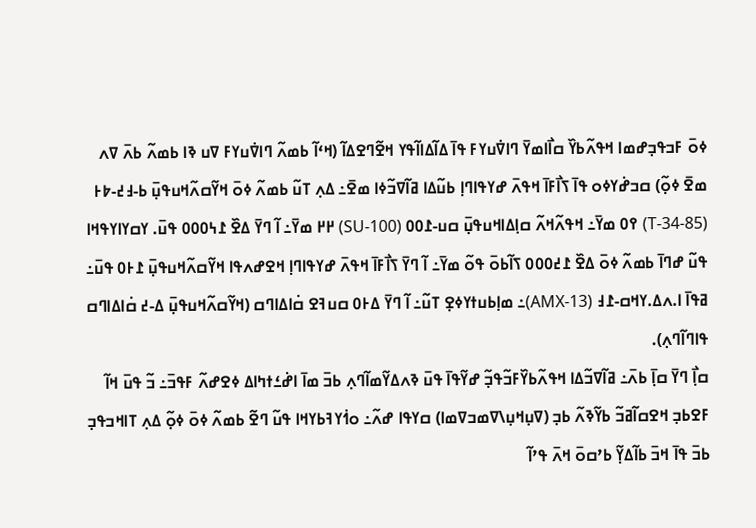ߦߋ߫ ߓߏߟߏ߲ߝߘߊ ߞߟߍ߬ߕߌ߰ ߛߊ߯ߊߘߌ߫ ߣߊߜ߭ߎߌߓ ߟߊ߫ ߡߊ߬ߡߊߊ߬ߟߌ ߞߐ߬ߣߐߡߊ߬ (ߞߵߊ߬ ߕߘߍ߬ ߣߊߜ߭ߎߌߓ ߜߎ ߢߊ ߕߘߍ߬ ߕߍ߫ ߜߍ ߘߐ߫ ߦߋ߲߬) ߛߏߝ߭ߌߦߋ ߟߊ߫ ߖߊ߯ߓߊ߫ ߞߟߍ߫ ߝߌߟߊߣߊ߲ ߕߎ߬ߡߊ ߥߊ߬ߜߏ߬ߦߊ ߘߐ߫߸ ߡߍ߲ ߠߎ߬ ߕߘߍ߬ ߦߋ߫ ߞߌ߬ߛߍ߬ߞߎߟߎ߲߫ ߕ-߃߄-߈߅ (T-34-85) ߉߀ ߘߌ߫߸ ߞߟߍ߬ߞߍ߬ ߛߊ߲ߡߊߞߎߟߎ߲߫ ߛߎ-߁߀߀ (SU-100) ߂߂ ߘߌ߫߸ ߊ߬ ߣߌ߫ ߡߐ߰ ߁߆߀߀߀ ߟߎ߫. ߌߛߌߊߌߟߞߊ ߟߎ߬ ߝߣߊ߫ ߕߘߍ߬ ߦߋ߫ ߡߐ߰ ߁߄߀߀߀ ߖߊ߬ߕߋ߫ ߟߋ߬ ߘߌ߫߸ ߊ߬ ߣߌ߫ ߖߊ߯ߓߊ߫ ߞߟߍ߫ ߝߌߟߊߣߊ߲ ߞߐߝߍߟߊ ߞߌ߬ߛߍ߬ߞߎߟߎ߲߫ ߁߅߀ ߟߎ߫߸ ߥߟߊ߫ ߊ.ߍߡ.ߌߞߛ-߁߃ (AMX-13)߸ ߘߊ߲ߕߎߙߌߦߐ߲ ߠߎ߬߸ ߊ߬ ߣߌ߫ ߡ߅߀ ߛߎߔߐ ߛ߭ߊߡߊߣߛ (ߞߌ߬ߛߍ߬ߞߎߟߎ߲߫ ߡ-߄ ߛ߭ߊߡߊߣߛ ߟߊߣߊ߬ߣߍ߲).
ߛߊ߲߯ ߣߌ߫ ߛߊ߲߫ ߕߍ߫߸ ߥߊ߬ߜߏ߬ߡߊ ߞߟߍ߬ߕߌ߰ߓߏ߬ߟߏ߲߬ ߝߌ߬ߟߊ߫ ߟߎ߫ ߢߍߡߌ߬ߘߊ߬ߣߍ߲ ߕߏ߫ ߘߊ߫ ߊߝ߭ߑߙߤߊߡ ߦߐߝߍ߬ ߓߟߏ߫߸ ߏ߬ ߟߎ߫ ߞߊ߬ ߓߐߕߏ߲ ߞߐߛߊ߬ߥߏ߬ ߕߌ߬ߢߍ߬ ߕߏ߲ (ߜߎ߲ߞߎ߲\ߜߘߏߜߘߊ) ߛߌߟߊ ߝߍ߬߸ ߋߗ߭ߌߔߕߌߞߊ ߟߎ߬ ߣߐ߬ ߕߘߍ߬ ߦߋ߫ ߦߋ߲߬ ߡߍ߲ ߠߊߞߏߟߏ߲ ߕߏ߫ ߟߊ߫ ߞߏ߫ ߕߊ߬ߡߌ߲߬ ߕߴߛߋ߫ ߞߍ߫ ߟߴߊ߬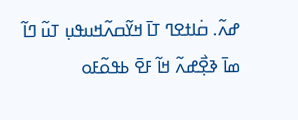ߝߍ߬. ߛ߭ߊߙߐߣ ߠߊ߫ ߞߌ߬ߛߍ߬ߞߎߟߎ߲ ߠߎ߬ ߣߊ߬ ߘߊ߫ ߢߐ߲߯ߝߍ߬ ߞߊ߬ ߓߐ߫ ߕߟߋ߬ߓߋ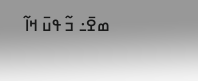ߘߐ߫߸ ߏ߬ ߟߎ߫ ߞߊ߬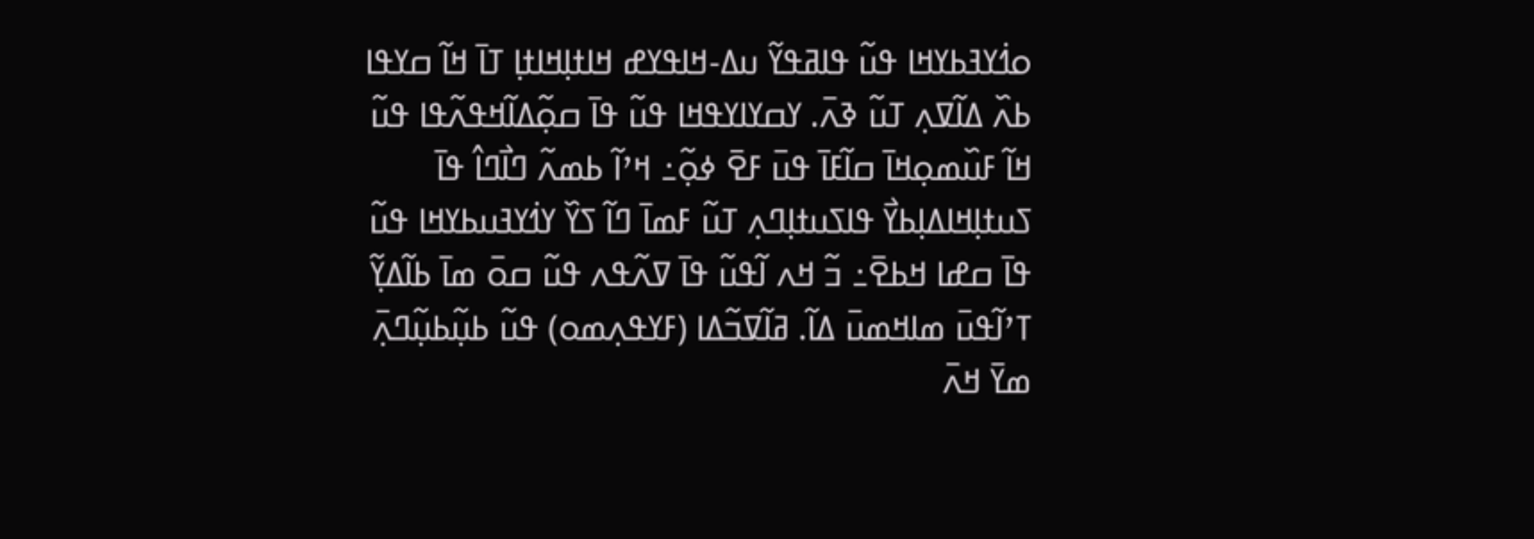ߋߗ߭ߌߔߕߌߞߊ ߟߎ߬ ߟߊߥߟߌ߬ ߎߡ-ߞߊߟߌߝ ߞߊߙߊ߲ߞߊߙߊ߲ ߠߊ߫ ߞߊ߬ ߛߌߟߊ ߕߍ߰ ߡߊ߬ߜߍ߲ ߠߎ߬ ߢߍ߫. ߌߛߌߊߌߟߞߊ ߟߎ߬ ߟߊ߫ ߛߋ߲߬ߡߊ߬ߞߟߍ߬ߟߊ ߟߎ߬ ߞߊ߬ ߓߎ߰ߘߋ߲ߞߊ߫ ߛߊ߬ߓߊ߫ ߟߎ߫ ߓߐ߫ ߦߋ߲߬߸ ߞߴߊ߬ ߕߘߍ߬ ߣߊ߯ߣߊ߮ ߟߊ߫ ߖߎߙߊ߲ߞߊߡߊ߲ߕߌ߯ ߟߊߖߎߙߊ߲ߣߍ߲ ߠߎ߬ ߓߘߊ߫ ߣߊ߬ ߖߌ߰ ߌߗ߭ߌߔߎߕߌߞߊ ߟߎ߬ ߟߊ߫ ߛߝߊ ߞߕߐ߫߸ ߏ߬ ߞߍ ߊ߬ߟߎ߬ ߟߊ߫ ߜߍ߬ߟߍ ߟߎ߬ ߛߋ߫ ߘߊ߫ ߕߊ߬ߡߌ߲߬ ߠߴߊ߬ߟߎ߫ ߘߊߞߘߎ߫ ߡߊ߬. ߥߊ߬ߜߏ߬ߡߊ (ߓߌߟߍ߲ߘߋ) ߟߎ߬ ߕߎ߲߬ߕߎ߲߬ߣߍ߲߫ ߘߌ߫ ߞߍ߫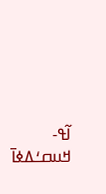ߊ߬ߟ-ߞߎߛߑߡߦߊ߫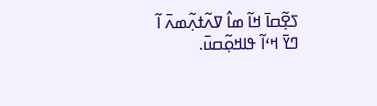ߖߐ߲߬ߛߊ߫ ߞߊ߬ ߘߊ߮ ߜߍ߬ߙߍ߲߬ߘߍ߫ ߊ߬ ߣߌ߫ ߞߵߊ߬ ߟߊߞߋ߲߬ߛߎ߫.